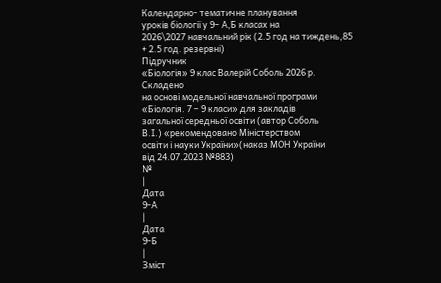Календарно- тематичне планування
уроків біології у 9– А,Б класах на
2026\2027 навчальний рік (2.5 год на тиждень,85
+ 2.5 год. резервні)
Підручник
«Біологія» 9 клас Валерій Соболь 2026 р.
Складено
на основі модельної навчальної програми
«Біологія. 7 – 9 класи» для закладів
загальної середньої освіти (автор Соболь
В.І.) «рекомендовано Міністерством
освіти і науки України»(наказ МОН України
від 24.07.2023 №883)
№
|
Дата
9-А
|
Дата
9-Б
|
Зміст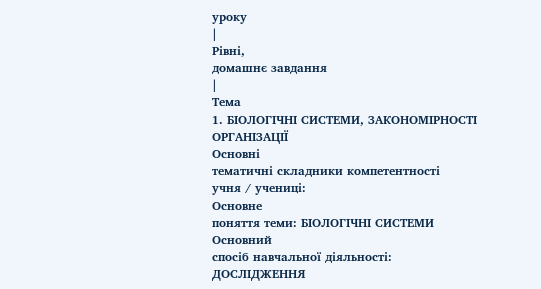уроку
|
Рівні,
домашнє завдання
|
Тема
1. БІОЛОГІЧНІ СИСТЕМИ, ЗАКОНОМІРНОСТІ
ОРГАНІЗАЦІЇ
Основні
тематичні складники компетентності
учня / учениці:
Основне
поняття теми: БІОЛОГІЧНІ СИСТЕМИ
Основний
спосіб навчальної діяльності:
ДОСЛІДЖЕННЯ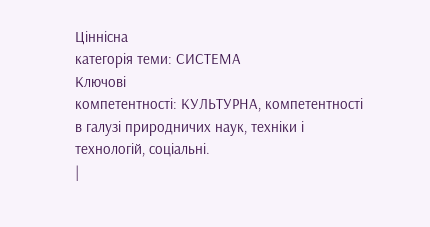Ціннісна
категорія теми: СИСТЕМА
Ключові
компетентності: КУЛЬТУРНА, компетентності
в галузі природничих наук, техніки і
технологій, соціальні.
|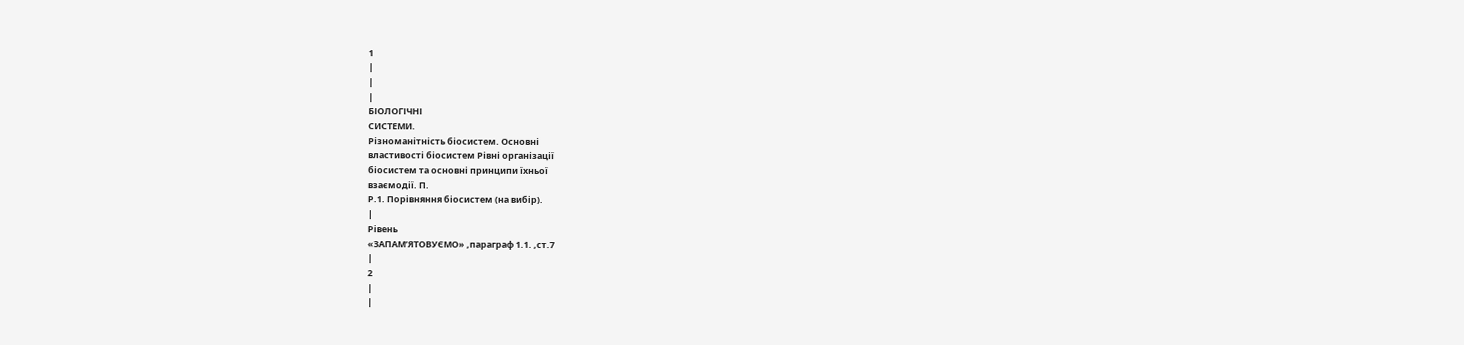1
|
|
|
БІОЛОГІЧНІ
СИСТЕМИ.
Різноманітність біосистем. Основні
властивості біосистем Рівні організації
біосистем та основні принципи їхньої
взаємодії. П.
Р.1. Порівняння біосистем (на вибір).
|
Рівень
«ЗАПАМ’ЯТОВУЄМО» ,параграф 1.1. ,ст.7
|
2
|
|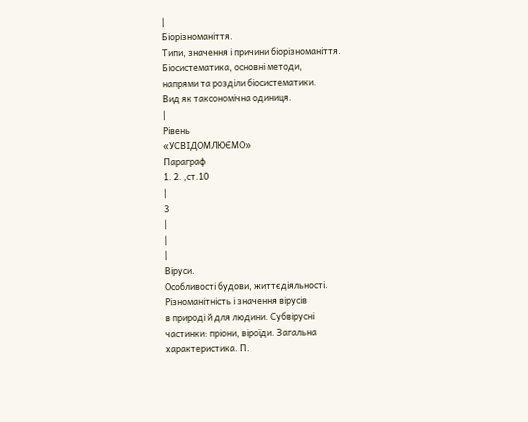|
Біорізноманіття.
Типи, значення і причини біорізноманіття.
Біосистематика, основні методи,
напрями та розділи біосистематики.
Вид як таксономічна одиниця.
|
Рівень
«УСВІДОМЛЮЄМО»
Параграф
1. 2. ,ст.10
|
3
|
|
|
Віруси.
Особливості будови, життєдіяльності.
Різноманітність і значення вірусів
в природі й для людини. Субвірусні
частинки: пріони, віроїди. Загальна
характеристика. П.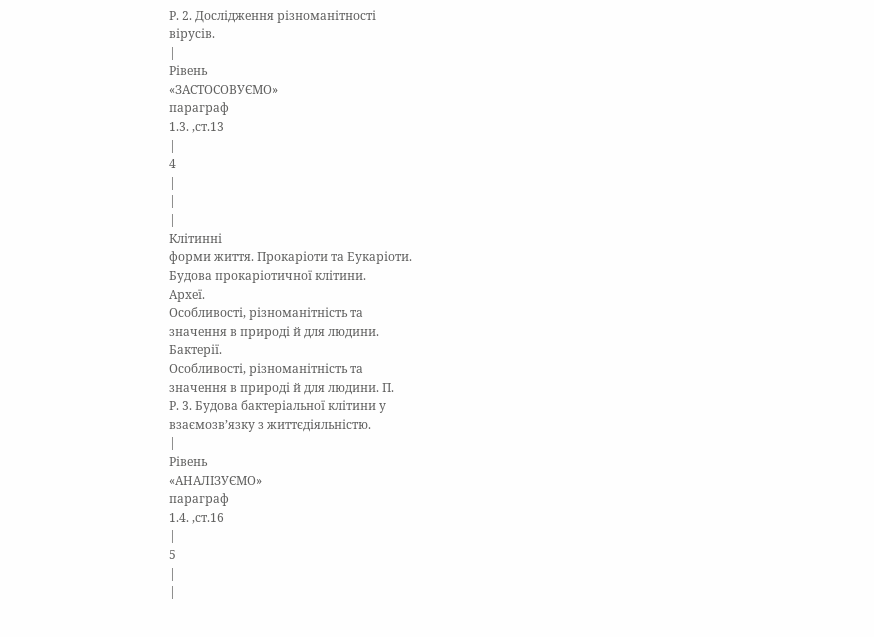Р. 2. Дослідження різноманітності
вірусів.
|
Рівень
«ЗАСТОСОВУЄМО»
параграф
1.3. ,ст.13
|
4
|
|
|
Клітинні
форми життя. Прокаріоти та Еукаріоти.
Будова прокаріотичної клітини.
Археї.
Особливості, різноманітність та
значення в природі й для людини.
Бактерії.
Особливості, різноманітність та
значення в природі й для людини. П.
Р. 3. Будова бактеріальної клітини у
взаємозв’язку з життєдіяльністю.
|
Рівень
«АНАЛІЗУЄМО»
параграф
1.4. ,ст.16
|
5
|
|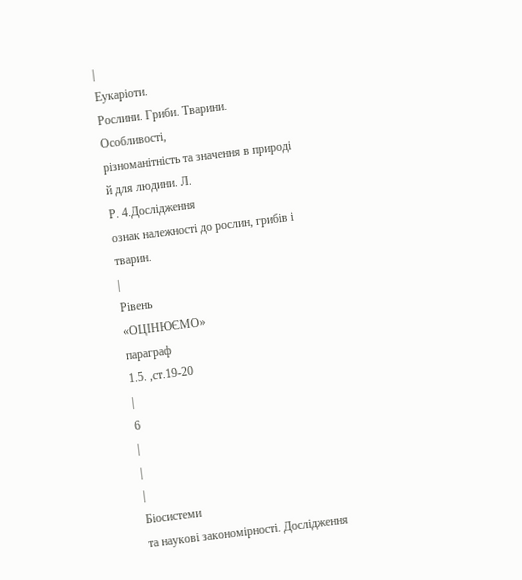|
Еукаріоти.
Рослини. Гриби. Тварини.
Особливості,
різноманітність та значення в природі
й для людини. Л.
Р. 4.Дослідження
ознак належності до рослин, грибів і
тварин.
|
Рівень
«ОЦІНЮЄМО»
параграф
1.5. ,ст.19-20
|
6
|
|
|
Біосистеми
та наукові закономірності. Дослідження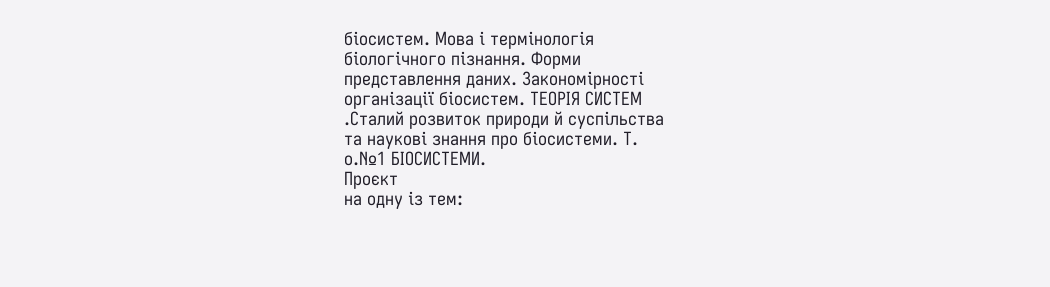біосистем. Мова і термінологія
біологічного пізнання. Форми
представлення даних. Закономірності
організації біосистем. ТЕОРІЯ СИСТЕМ
.Сталий розвиток природи й суспільства
та наукові знання про біосистеми. Т.
о.№1 БІОСИСТЕМИ.
Проєкт
на одну із тем: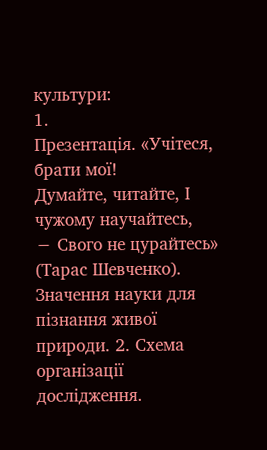культури:
1.
Презентація. «Учітеся, брати мої!
Думайте, читайте, І чужому научайтесь,
− Свого не цурайтесь» (Тарас Шевченко).
Значення науки для пізнання живої
природи. 2. Схема організації дослідження.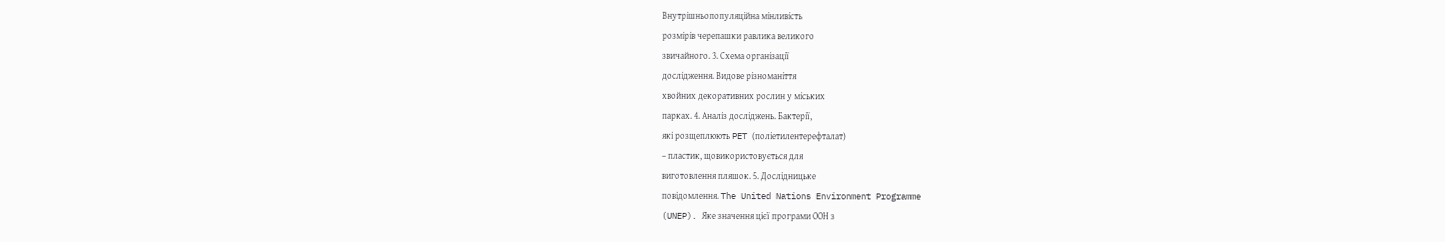Внутрішньопопуляційна мінливість
розмірів черепашки равлика великого
звичайного. 3. Схема організації
дослідження. Видове різноманіття
хвойних декоративних рослин у міських
парках. 4. Аналіз досліджень. Бактерії,
які розщеплюють PET (поліетилентерефталат)
– пластик, щовикористовується для
виготовлення пляшок. 5. Дослідницьке
повідомлення. The United Nations Environment Programme
(UNEP). Яке значення цієї програми ООН з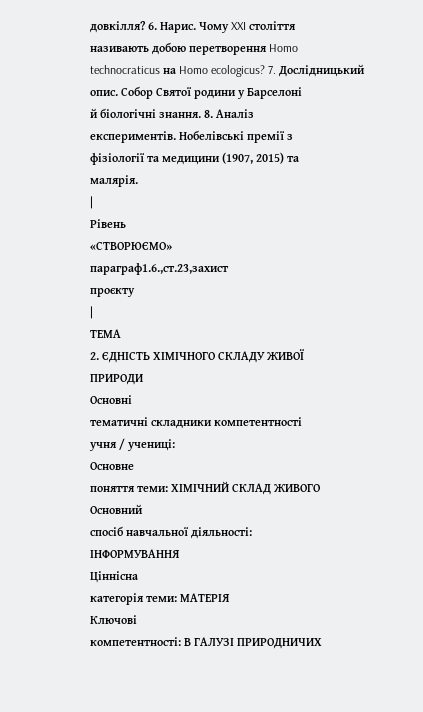довкілля? 6. Нарис. Чому XXI століття
називають добою перетворення Homo
technocraticus на Homo ecologicus? 7. Дослідницький
опис. Собор Святої родини у Барселоні
й біологічні знання. 8. Аналіз
експериментів. Нобелівські премії з
фізіології та медицини (1907, 2015) та
малярія.
|
Рівень
«СТВОРЮЄМО»
параграф1.6.,ст.23,захист
проєкту
|
ТЕМА
2. ЄДНІСТЬ ХІМІЧНОГО СКЛАДУ ЖИВОЇ
ПРИРОДИ
Основні
тематичні складники компетентності
учня / учениці:
Основне
поняття теми: ХІМІЧНИЙ СКЛАД ЖИВОГО
Основний
спосіб навчальної діяльності:
ІНФОРМУВАННЯ
Ціннісна
категорія теми: МАТЕРІЯ
Ключові
компетентності: В ГАЛУЗІ ПРИРОДНИЧИХ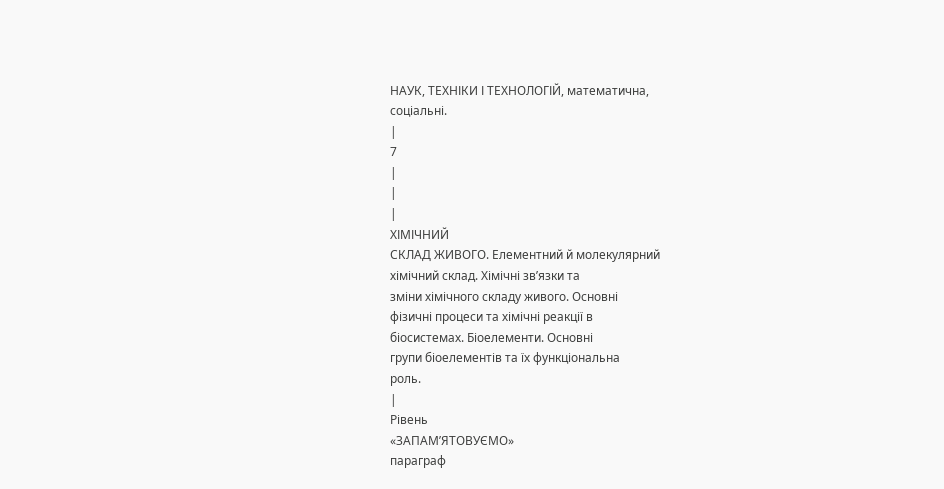НАУК, ТЕХНІКИ І ТЕХНОЛОГІЙ, математична,
соціальні.
|
7
|
|
|
ХІМІЧНИЙ
СКЛАД ЖИВОГО. Елементний й молекулярний
хімічний склад. Хімічні зв’язки та
зміни хімічного складу живого. Основні
фізичні процеси та хімічні реакції в
біосистемах. Біоелементи. Основні
групи біоелементів та їх функціональна
роль.
|
Рівень
«ЗАПАМ’ЯТОВУЄМО»
параграф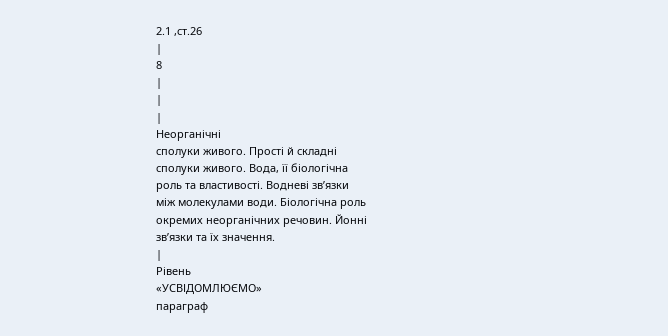2.1 ,ст.26
|
8
|
|
|
Неорганічні
сполуки живого. Прості й складні
сполуки живого. Вода, її біологічна
роль та властивості. Водневі зв’язки
між молекулами води. Біологічна роль
окремих неорганічних речовин. Йонні
зв’язки та їх значення.
|
Рівень
«УСВІДОМЛЮЄМО»
параграф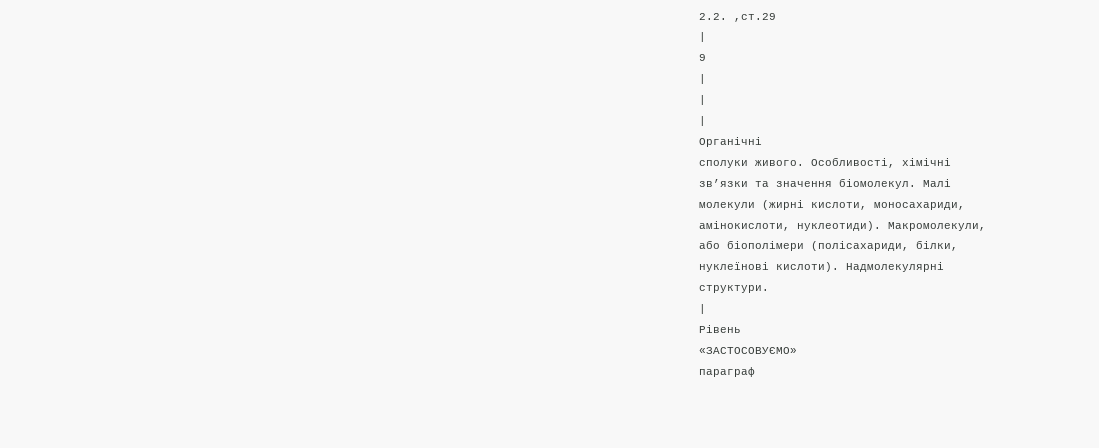2.2. ,ст.29
|
9
|
|
|
Органічні
сполуки живого. Особливості, хімічні
зв’язки та значення біомолекул. Малі
молекули (жирні кислоти, моносахариди,
амінокислоти, нуклеотиди). Макромолекули,
або біополімери (полісахариди, білки,
нуклеїнові кислоти). Надмолекулярні
структури.
|
Рівень
«ЗАСТОСОВУЄМО»
параграф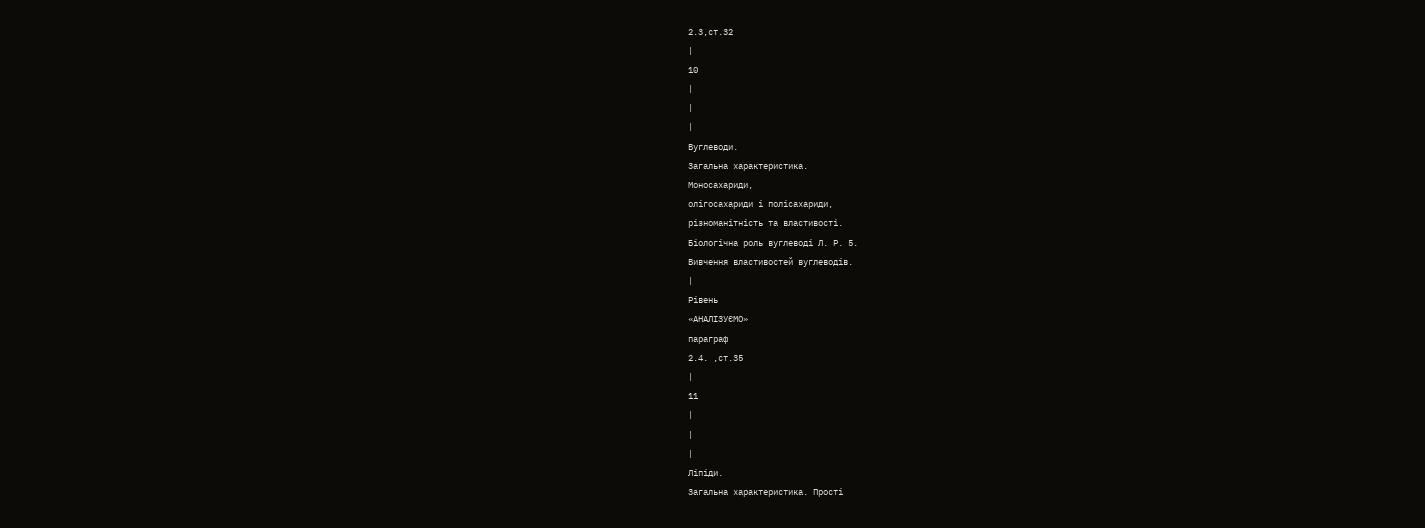2.3,ст.32
|
10
|
|
|
Вуглеводи.
Загальна характеристика.
Моносахариди,
олігосахариди і полісахариди,
різноманітність та властивості.
Біологічна роль вуглеводі Л. Р. 5.
Вивчення властивостей вуглеводів.
|
Рівень
«АНАЛІЗУЄМО»
параграф
2.4. ,ст.35
|
11
|
|
|
Ліпіди.
Загальна характеристика. Прості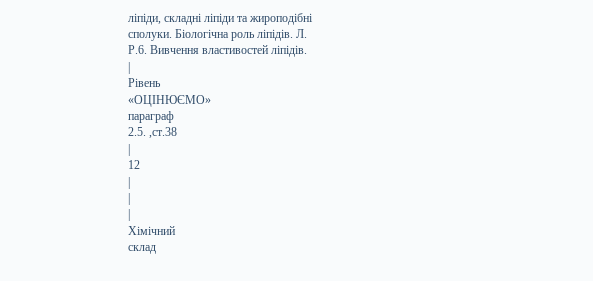ліпіди, складні ліпіди та жироподібні
сполуки. Біологічна роль ліпідів. Л.
Р.6. Вивчення властивостей ліпідів.
|
Рівень
«ОЦІНЮЄМО»
параграф
2.5. ,ст.38
|
12
|
|
|
Хімічний
склад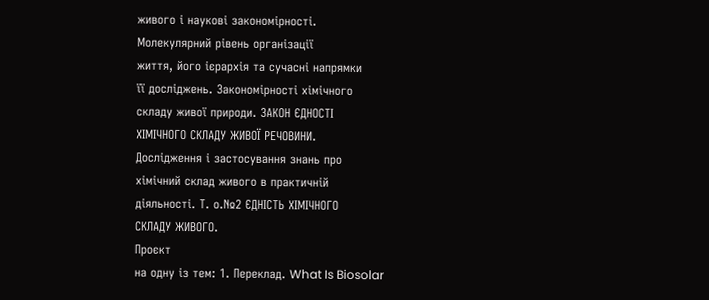живого і наукові закономірності.
Молекулярний рівень організації
життя, його ієрархія та сучасні напрямки
її досліджень. Закономірності хімічного
складу живої природи. ЗАКОН ЄДНОСТІ
ХІМІЧНОГО СКЛАДУ ЖИВОЇ РЕЧОВИНИ.
Дослідження і застосування знань про
хімічний склад живого в практичній
діяльності. Т. о.№2 ЄДНІСТЬ ХІМІЧНОГО
СКЛАДУ ЖИВОГО.
Проєкт
на одну із тем: 1. Переклад. What Is Biosolar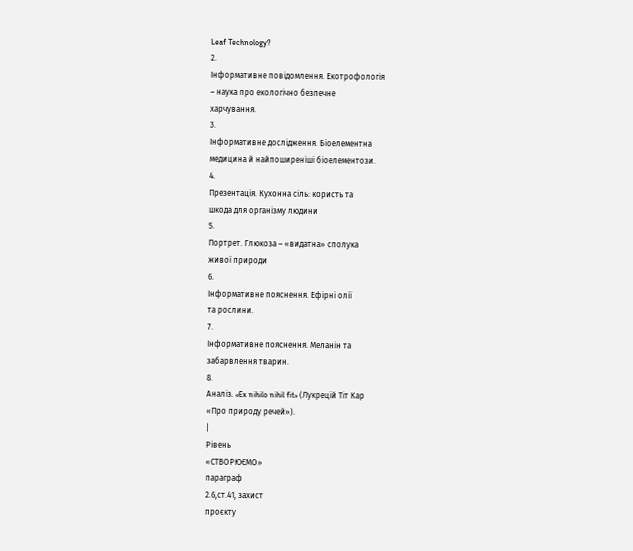Leaf Technology?
2.
Інформативне повідомлення. Екотрофологія
– наука про екологічно безпечне
харчування.
3.
Інформативне дослідження. Біоелементна
медицина й найпоширеніші біоелементози.
4.
Презентація. Кухонна сіль: користь та
шкода для організму людини
5.
Портрет. Глюкоза – «видатна» сполука
живої природи
6.
Інформативне пояснення. Ефірні олії
та рослини.
7.
Інформативне пояснення. Меланін та
забарвлення тварин.
8.
Аналіз. «Ex nihilo nihil fit» (Лукрецій Тіт Кар
«Про природу речей»).
|
Рівень
«СТВОРЮЄМО»
параграф
2.6,ст.41, захист
проєкту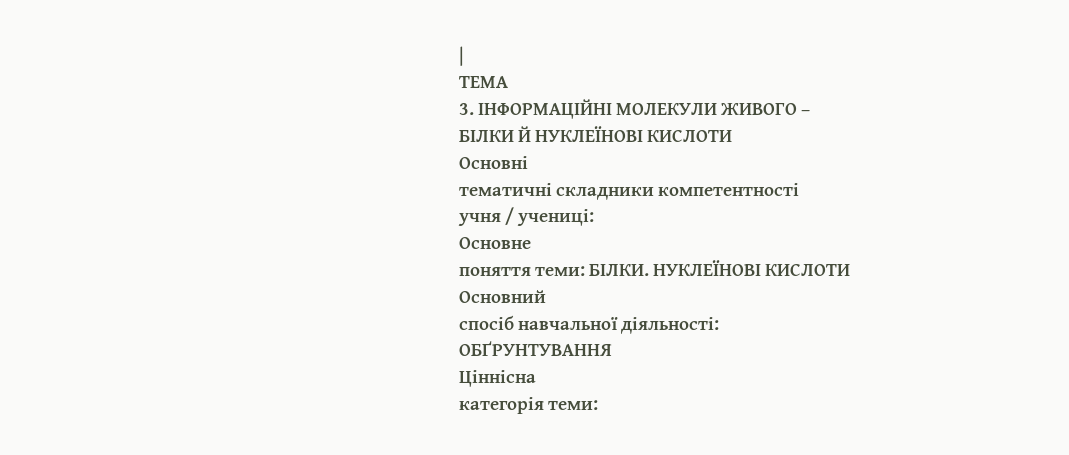|
ТЕМА
3. ІНФОРМАЦІЙНІ МОЛЕКУЛИ ЖИВОГО –
БІЛКИ Й НУКЛЕЇНОВІ КИСЛОТИ
Основні
тематичні складники компетентності
учня / учениці:
Основне
поняття теми: БІЛКИ. НУКЛЕЇНОВІ КИСЛОТИ
Основний
спосіб навчальної діяльності:
ОБҐРУНТУВАННЯ
Ціннісна
категорія теми: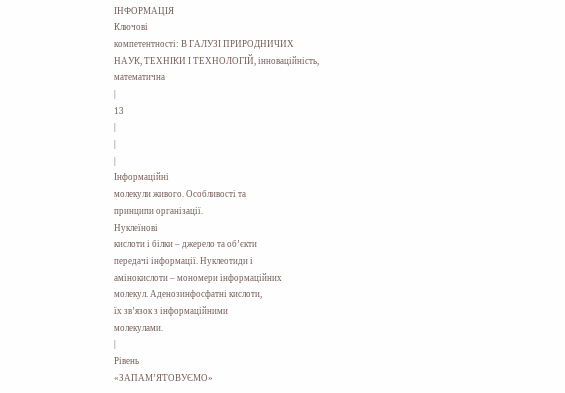ІНФОРМАЦІЯ
Ключові
компетентності: В ГАЛУЗІ ПРИРОДНИЧИХ
НАУК, ТЕХНІКИ І ТЕХНОЛОГІЙ, інноваційність,
математична
|
13
|
|
|
Інформаційні
молекули живого. Особливості та
принципи організації.
Нуклеїнові
кислоти і білки – джерело та об’єкти
передачі інформації. Нуклеотиди і
амінокислоти – мономери інформаційних
молекул. Аденозинфосфатні кислоти,
їх зв’язок з інформаційними
молекулами.
|
Рівень
«ЗАПАМ’ЯТОВУЄМО»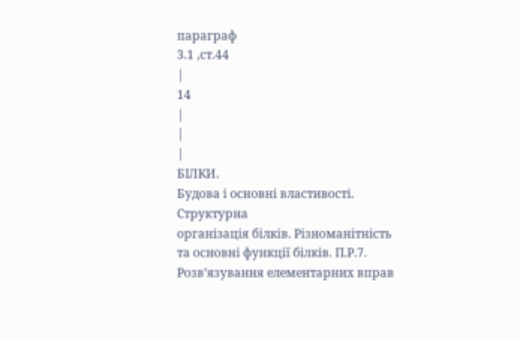параграф
3.1 ,ст.44
|
14
|
|
|
БІЛКИ.
Будова і основні властивості.
Структурна
організація білків. Різноманітність
та основні функції білків. П.Р.7.
Розв’язування елементарних вправ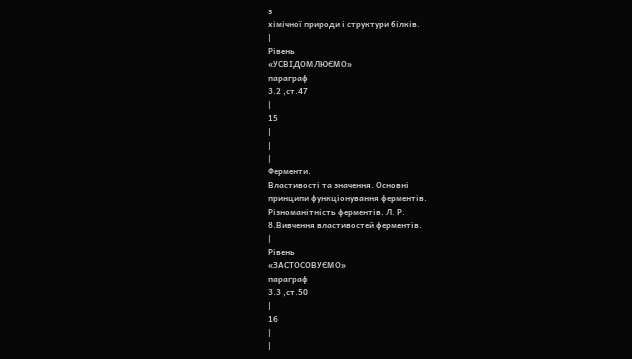з
хімічної природи і структури білків.
|
Рівень
«УСВІДОМЛЮЄМО»
параграф
3.2 ,ст.47
|
15
|
|
|
Ферменти.
Властивості та значення. Основні
принципи функціонування ферментів.
Різноманітність ферментів. Л. Р.
8.Вивчення властивостей ферментів.
|
Рівень
«ЗАСТОСОВУЄМО»
параграф
3.3 ,ст.50
|
16
|
|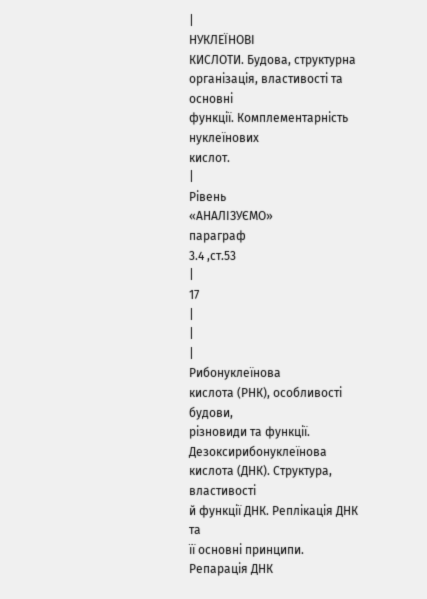|
НУКЛЕЇНОВІ
КИСЛОТИ. Будова, структурна
організація, властивості та основні
функції. Комплементарність нуклеїнових
кислот.
|
Рівень
«АНАЛІЗУЄМО»
параграф
3.4 ,ст.53
|
17
|
|
|
Рибонуклеїнова
кислота (РНК), особливості будови,
різновиди та функції. Дезоксирибонуклеїнова
кислота (ДНК). Структура, властивості
й функції ДНК. Реплікація ДНК та
її основні принципи. Репарація ДНК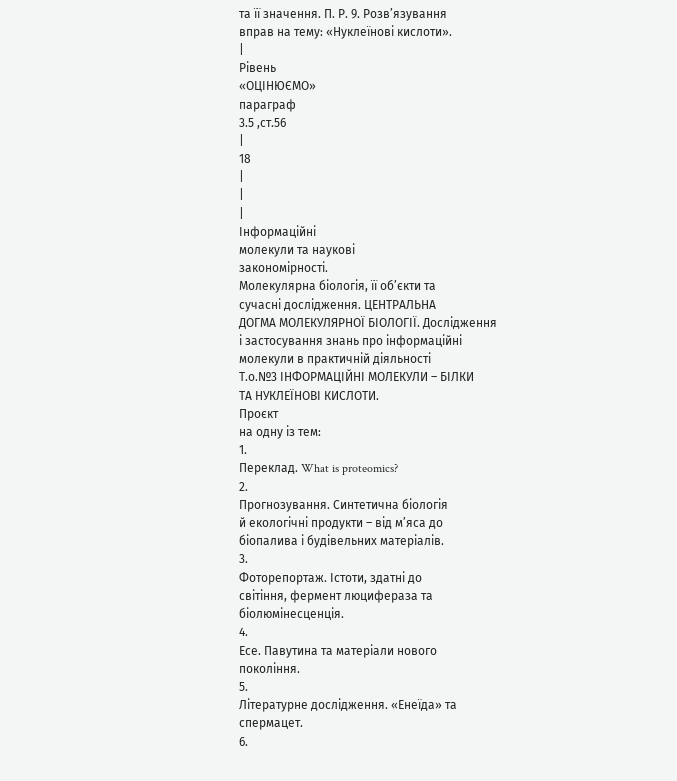та її значення. П. Р. 9. Розв’язування
вправ на тему: «Нуклеїнові кислоти».
|
Рівень
«ОЦІНЮЄМО»
параграф
3.5 ,ст.56
|
18
|
|
|
Інформаційні
молекули та наукові
закономірності.
Молекулярна біологія, її об’єкти та
сучасні дослідження. ЦЕНТРАЛЬНА
ДОГМА МОЛЕКУЛЯРНОЇ БІОЛОГІЇ. Дослідження
і застосування знань про інформаційні
молекули в практичній діяльності
Т.о.№3 ІНФОРМАЦІЙНІ МОЛЕКУЛИ – БІЛКИ
ТА НУКЛЕЇНОВІ КИСЛОТИ.
Проєкт
на одну із тем:
1.
Переклад. What is proteomics?
2.
Прогнозування. Синтетична біологія
й екологічні продукти – від м’яса до
біопалива і будівельних матеріалів.
3.
Фоторепортаж. Істоти, здатні до
світіння, фермент люцифераза та
біолюмінесценція.
4.
Есе. Павутина та матеріали нового
покоління.
5.
Літературне дослідження. «Енеїда» та
спермацет.
6.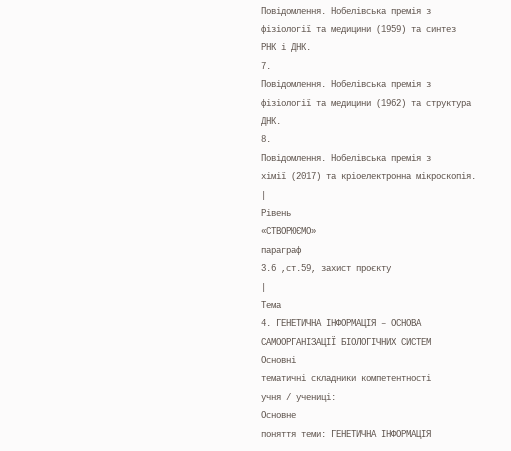Повідомлення. Нобелівська премія з
фізіології та медицини (1959) та синтез
РНК і ДНК.
7.
Повідомлення. Нобелівська премія з
фізіології та медицини (1962) та структура
ДНК.
8.
Повідомлення. Нобелівська премія з
хімії (2017) та кріоелектронна мікроскопія.
|
Рівень
«СТВОРЮЄМО»
параграф
3.6 ,ст.59, захист проєкту
|
Тема
4. ГЕНЕТИЧНА ІНФОРМАЦІЯ – ОСНОВА
САМООРГАНІЗАЦІЇ БІОЛОГІЧНИХ СИСТЕМ
Основні
тематичні складники компетентності
учня / учениці:
Основне
поняття теми: ГЕНЕТИЧНА ІНФОРМАЦІЯ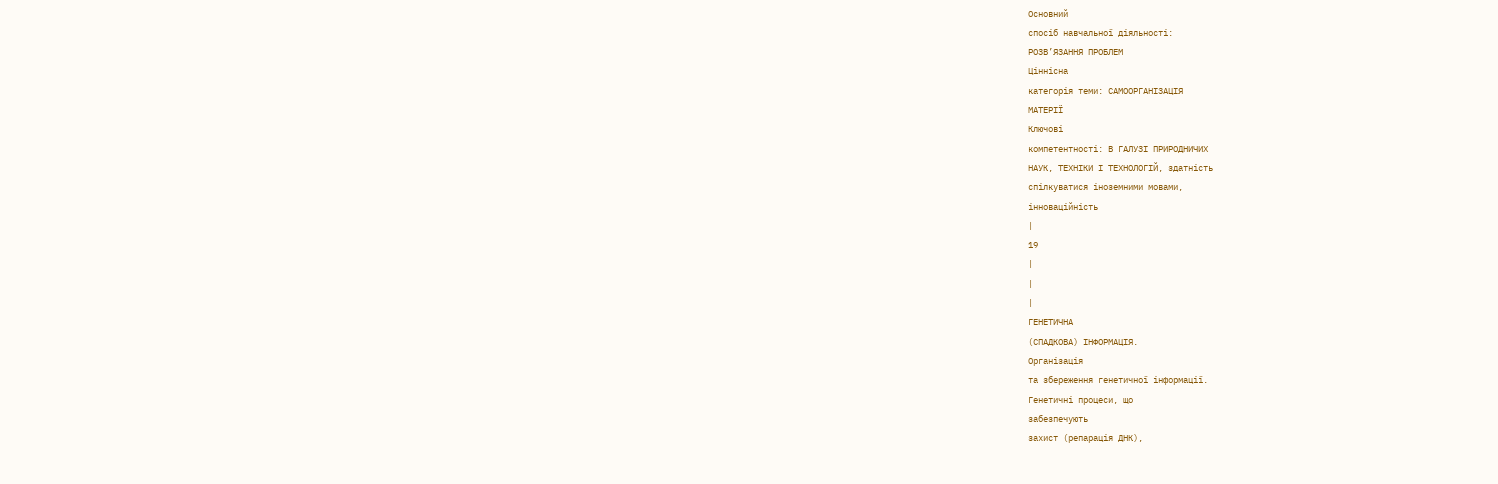Основний
спосіб навчальної діяльності:
РОЗВ’ЯЗАННЯ ПРОБЛЕМ
Ціннісна
категорія теми: САМООРГАНІЗАЦІЯ
МАТЕРІЇ
Ключові
компетентності: В ГАЛУЗІ ПРИРОДНИЧИХ
НАУК, ТЕХНІКИ І ТЕХНОЛОГІЙ, здатність
спілкуватися іноземними мовами,
інноваційність
|
19
|
|
|
ГЕНЕТИЧНА
(СПАДКОВА) ІНФОРМАЦІЯ.
Організація
та збереження генетичної інформації.
Генетичні процеси, що
забезпечують
захист (репарація ДНК),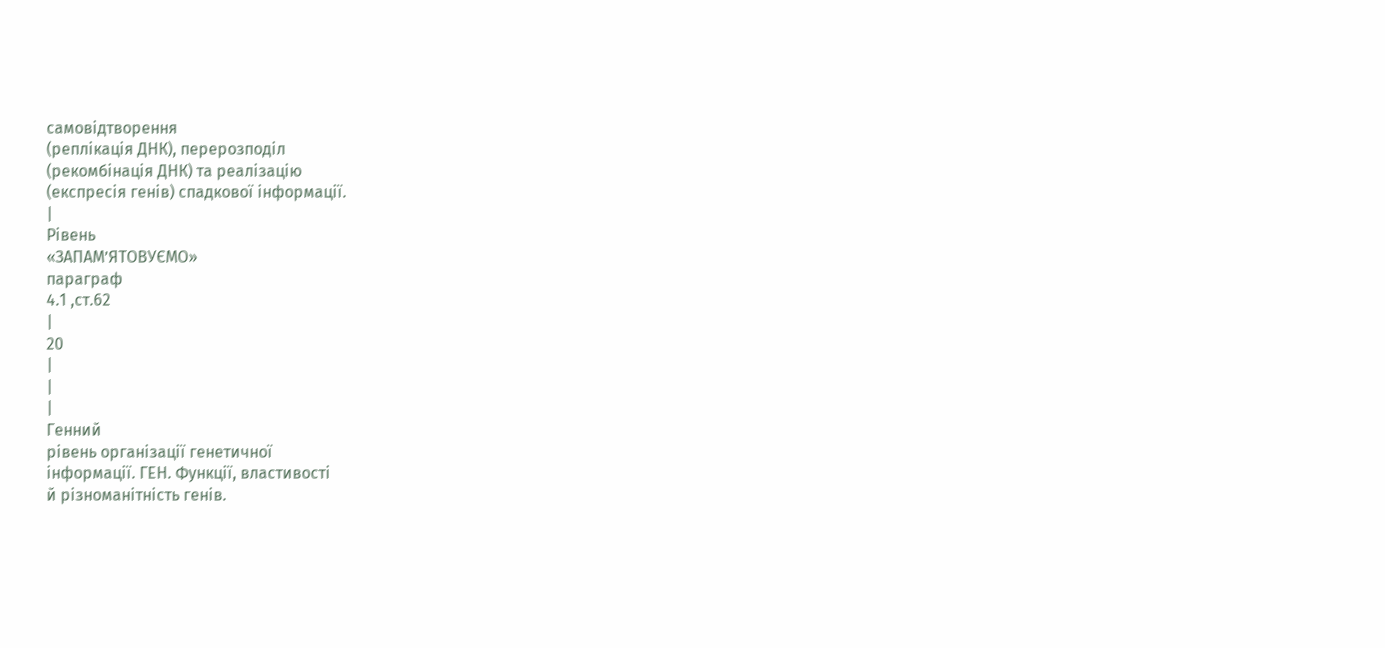самовідтворення
(реплікація ДНК), перерозподіл
(рекомбінація ДНК) та реалізацію
(експресія генів) спадкової інформації.
|
Рівень
«ЗАПАМ’ЯТОВУЄМО»
параграф
4.1 ,ст.62
|
20
|
|
|
Генний
рівень організації генетичної
інформації. ГЕН. Функції, властивості
й різноманітність генів.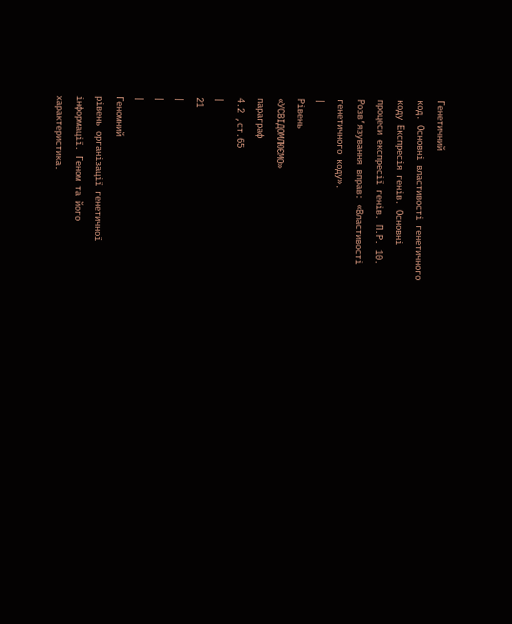Генетичний
код. Основні властивості генетичного
коду Експресія генів. Основні
процеси експресії генів. П.Р. 10.
Розв’язування вправ: «Властивості
генетичного коду».
|
Рівень
«УСВІДОМЛЮЄМО»
параграф
4.2 ,ст.65
|
21
|
|
|
Геномний
рівень організації генетичної
інформації. Геном та його
характеристика.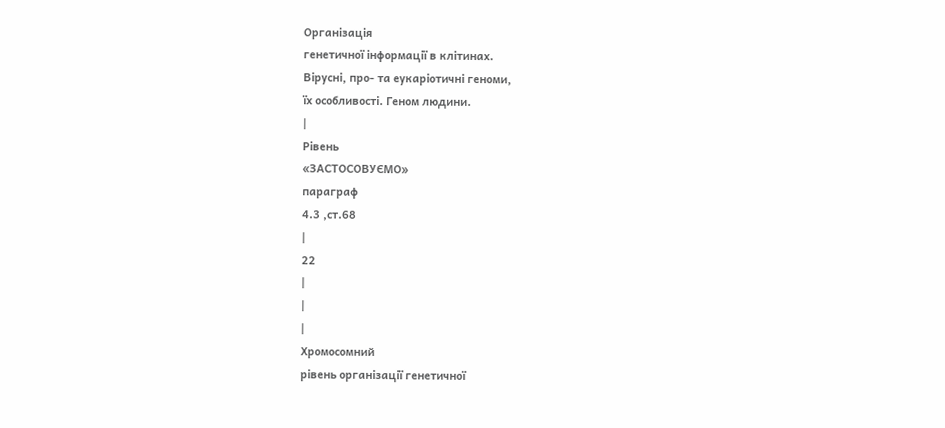Організація
генетичної інформації в клітинах.
Вірусні, про- та еукаріотичні геноми,
їх особливості. Геном людини.
|
Рівень
«ЗАСТОСОВУЄМО»
параграф
4.3 ,ст.68
|
22
|
|
|
Хромосомний
рівень організації генетичної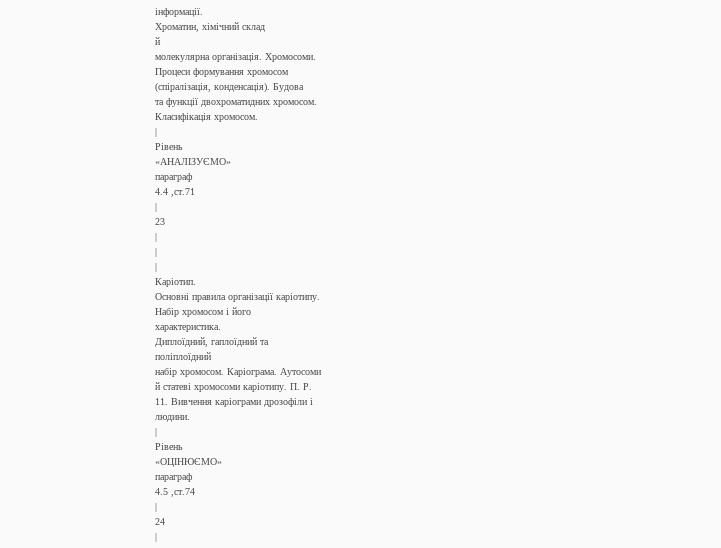інформації.
Хроматин, хімічний склад
й
молекулярна організація. Хромосоми.
Процеси формування хромосом
(спіралізація, конденсація). Будова
та функції двохроматидних хромосом.
Класифікація хромосом.
|
Рівень
«АНАЛІЗУЄМО»
параграф
4.4 ,ст.71
|
23
|
|
|
Каріотип.
Основні правила організації каріотипу.
Набір хромосом і його
характеристика.
Диплоїдний, гаплоїдний та
поліплоїдний
набір хромосом. Каріограма. Аутосоми
й статеві хромосоми каріотипу. П. Р.
11. Вивчення каріограми дрозофіли і
людини.
|
Рівень
«ОЦІНЮЄМО»
параграф
4.5 ,ст.74
|
24
|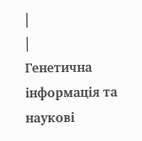|
|
Генетична
інформація та наукові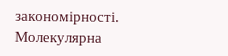закономірності.
Молекулярна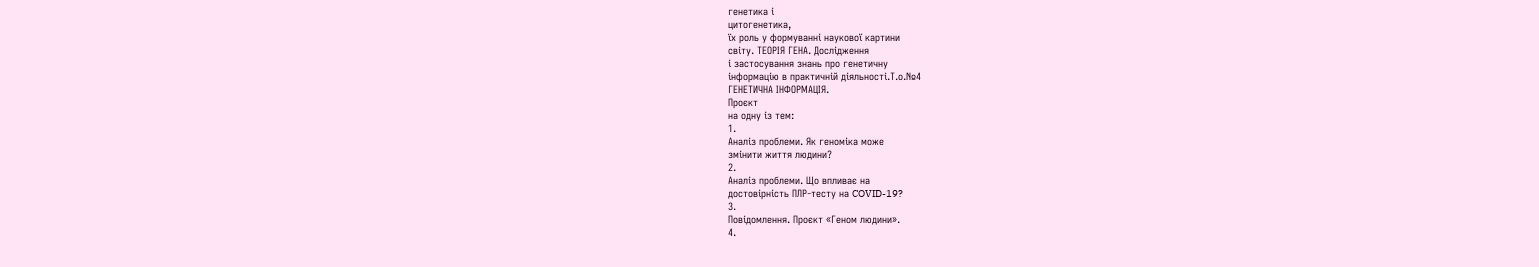генетика і
цитогенетика,
їх роль у формуванні наукової картини
світу. ТЕОРІЯ ГЕНА. Дослідження
і застосування знань про генетичну
інформацію в практичній діяльності.Т.о.№4
ГЕНЕТИЧНА ІНФОРМАЦІЯ.
Проєкт
на одну із тем:
1.
Аналіз проблеми. Як геноміка може
змінити життя людини?
2.
Аналіз проблеми. Що впливає на
достовірність ПЛР-тесту на COVID-19?
3.
Повідомлення. Проєкт «Геном людини».
4.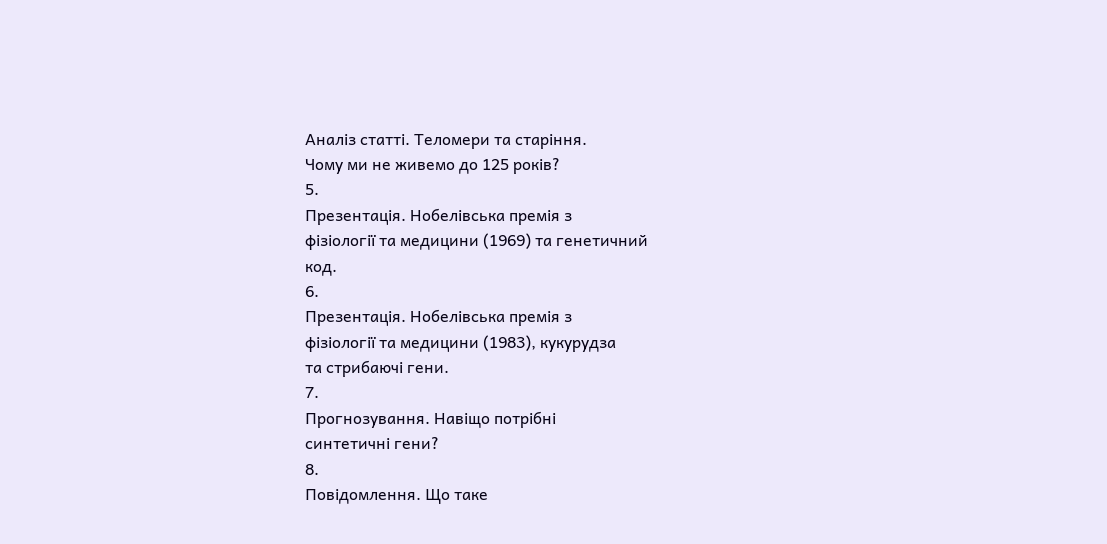Аналіз статті. Теломери та старіння.
Чому ми не живемо до 125 років?
5.
Презентація. Нобелівська премія з
фізіології та медицини (1969) та генетичний
код.
6.
Презентація. Нобелівська премія з
фізіології та медицини (1983), кукурудза
та стрибаючі гени.
7.
Прогнозування. Навіщо потрібні
синтетичні гени?
8.
Повідомлення. Що таке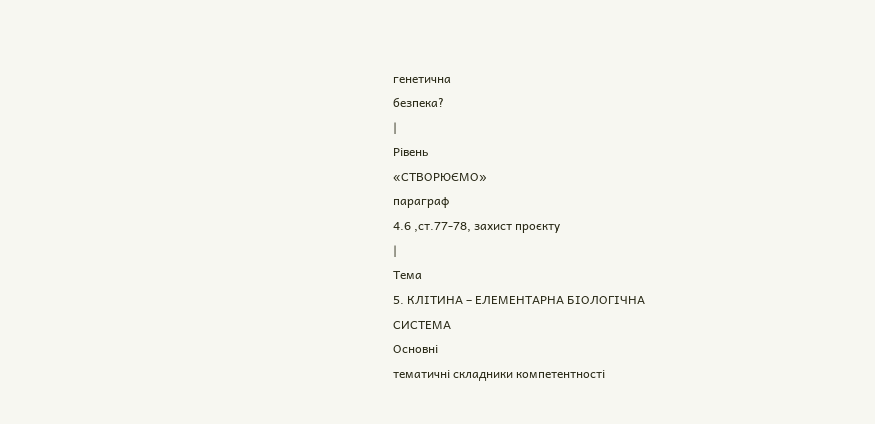генетична
безпека?
|
Рівень
«СТВОРЮЄМО»
параграф
4.6 ,ст.77-78, захист проєкту
|
Тема
5. КЛІТИНА – ЕЛЕМЕНТАРНА БІОЛОГІЧНА
СИСТЕМА
Основні
тематичні складники компетентності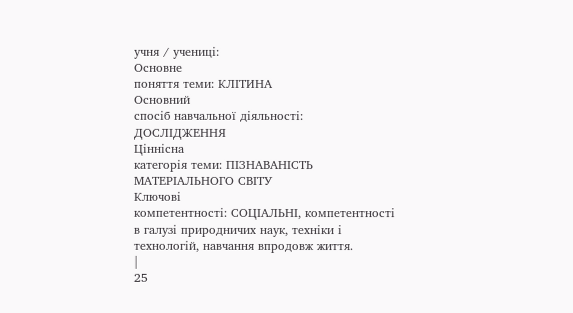учня / учениці:
Основне
поняття теми: КЛІТИНА
Основний
спосіб навчальної діяльності:
ДОСЛІДЖЕННЯ
Ціннісна
категорія теми: ПІЗНАВАНІСТЬ
МАТЕРІАЛЬНОГО СВІТУ
Ключові
компетентності: СОЦІАЛЬНІ, компетентності
в галузі природничих наук, техніки і
технологій, навчання впродовж життя.
|
25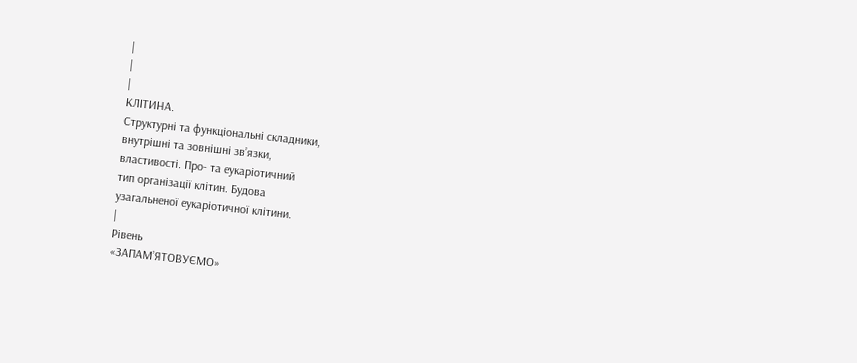|
|
|
КЛІТИНА.
Структурні та функціональні складники,
внутрішні та зовнішні зв’язки,
властивості. Про- та еукаріотичний
тип організації клітин. Будова
узагальненої еукаріотичної клітини.
|
Рівень
«ЗАПАМ’ЯТОВУЄМО»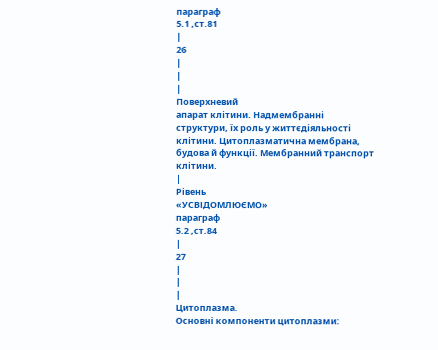параграф
5.1 ,ст.81
|
26
|
|
|
Поверхневий
апарат клітини. Надмембранні
структури, їх роль у життєдіяльності
клітини. Цитоплазматична мембрана,
будова й функції. Мембранний транспорт
клітини.
|
Рівень
«УСВІДОМЛЮЄМО»
параграф
5.2 ,ст.84
|
27
|
|
|
Цитоплазма.
Основні компоненти цитоплазми: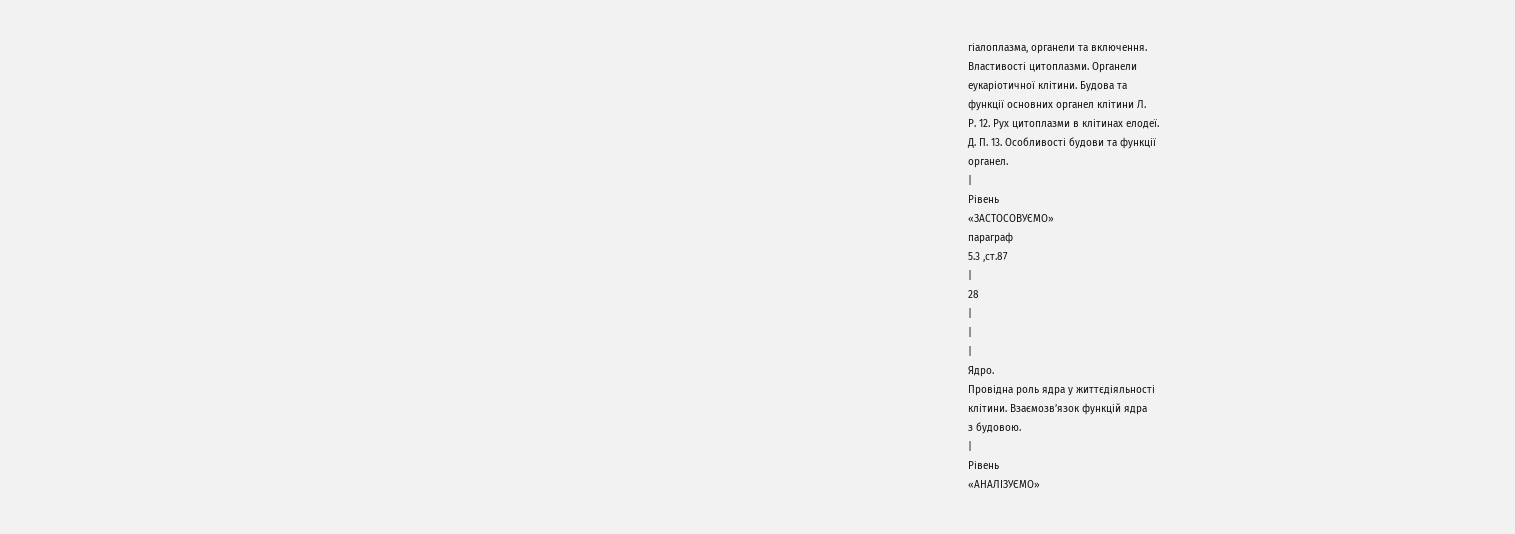гіалоплазма, органели та включення.
Властивості цитоплазми. Органели
еукаріотичної клітини. Будова та
функції основних органел клітини Л.
Р. 12. Рух цитоплазми в клітинах елодеї.
Д. П. 13. Особливості будови та функції
органел.
|
Рівень
«ЗАСТОСОВУЄМО»
параграф
5.3 ,ст.87
|
28
|
|
|
Ядро.
Провідна роль ядра у життєдіяльності
клітини. Взаємозв’язок функцій ядра
з будовою.
|
Рівень
«АНАЛІЗУЄМО»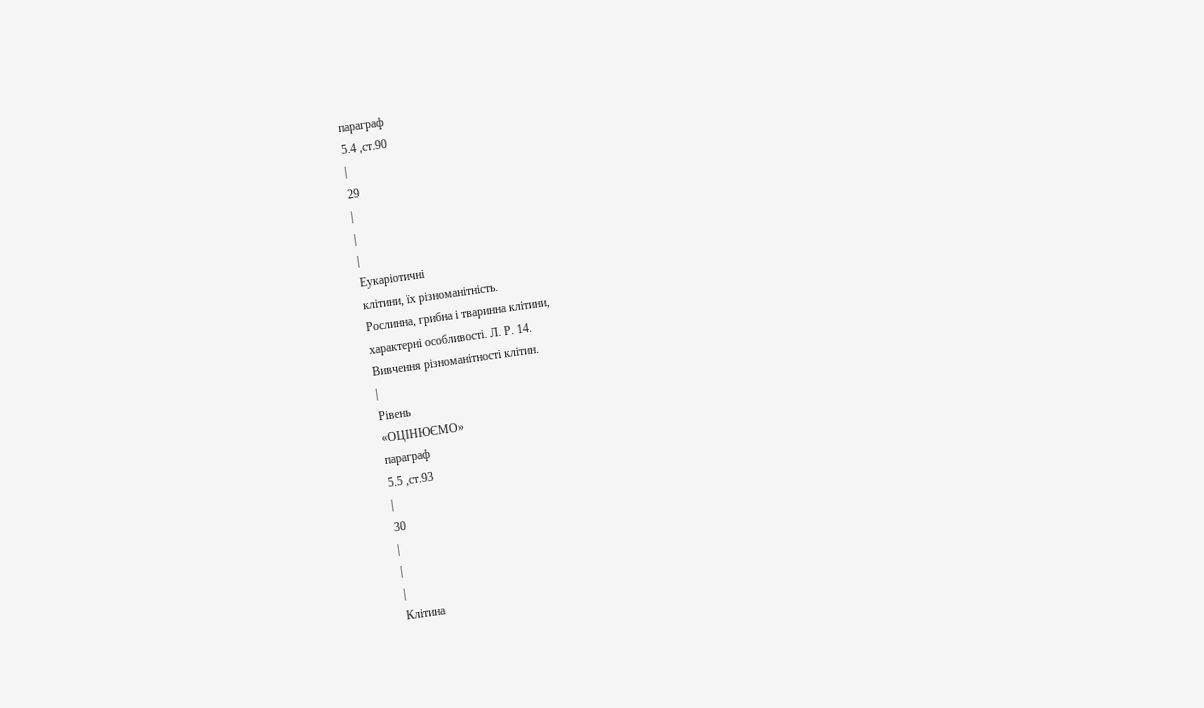параграф
5.4 ,ст.90
|
29
|
|
|
Еукаріотичні
клітини, їх різноманітність.
Рослинна, грибна і тваринна клітини,
характерні особливості. Л. Р. 14.
Вивчення різноманітності клітин.
|
Рівень
«ОЦІНЮЄМО»
параграф
5.5 ,ст.93
|
30
|
|
|
Клітина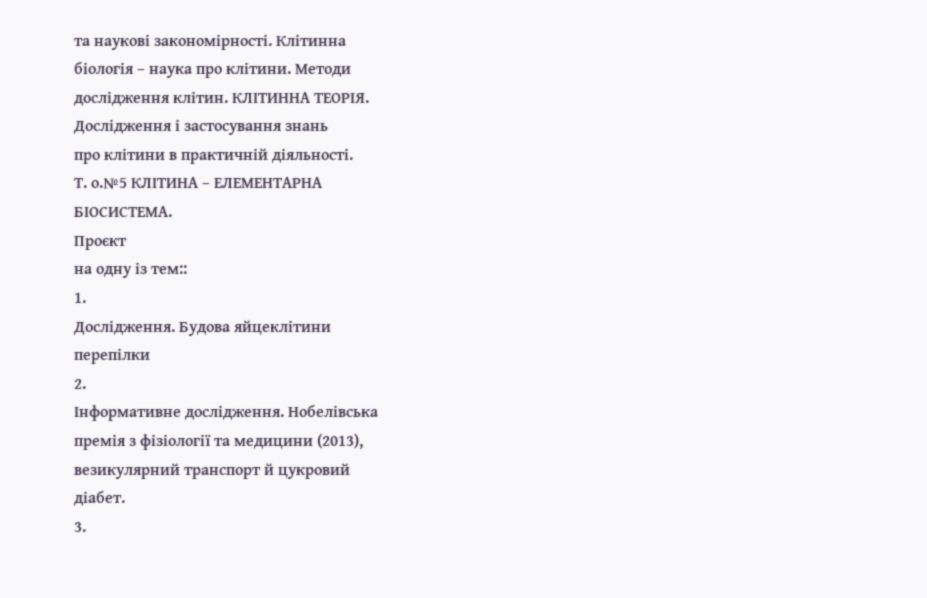та наукові закономірності. Клітинна
біологія – наука про клітини. Методи
дослідження клітин. КЛІТИННА ТЕОРІЯ.
Дослідження і застосування знань
про клітини в практичній діяльності.
Т. о.№5 КЛІТИНА – ЕЛЕМЕНТАРНА
БІОСИСТЕМА.
Проєкт
на одну із тем::
1.
Дослідження. Будова яйцеклітини
перепілки
2.
Інформативне дослідження. Нобелівська
премія з фізіології та медицини (2013),
везикулярний транспорт й цукровий
діабет.
3.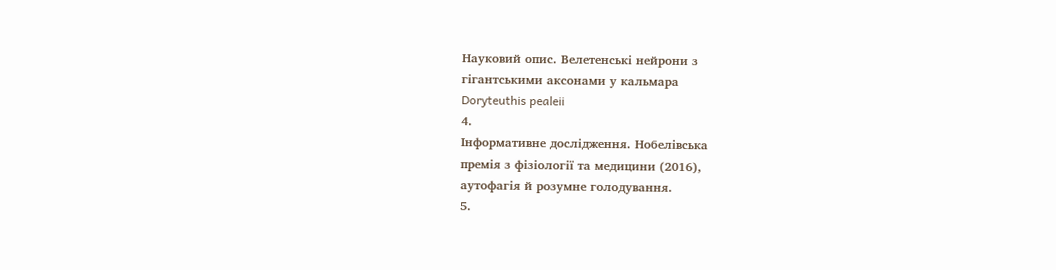Науковий опис. Велетенські нейрони з
гігантськими аксонами у кальмара
Doryteuthis pealeii
4.
Інформативне дослідження. Нобелівська
премія з фізіології та медицини (2016),
аутофагія й розумне голодування.
5.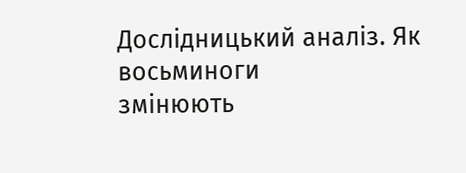Дослідницький аналіз. Як восьминоги
змінюють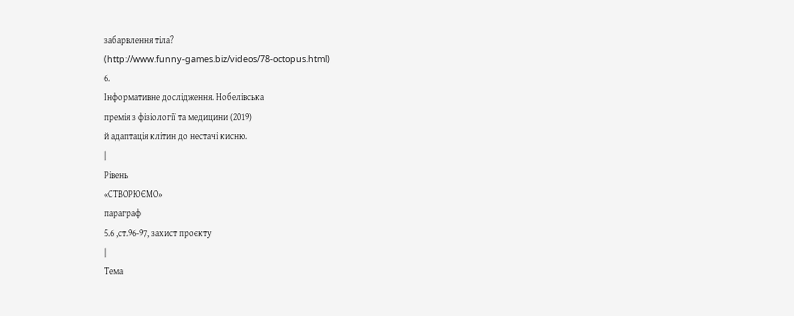забарвлення тіла?
(http://www.funny-games.biz/videos/78-octopus.html)
6.
Інформативне дослідження. Нобелівська
премія з фізіології та медицини (2019)
й адаптація клітин до нестачі кисню.
|
Рівень
«СТВОРЮЄМО»
параграф
5.6 ,ст.96-97, захист проєкту
|
Тема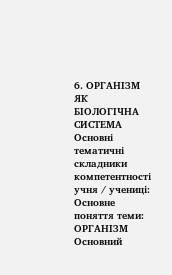6. ОРГАНІЗМ ЯК БІОЛОГІЧНА СИСТЕМА
Основні
тематичні складники компетентності
учня / учениці:
Основне
поняття теми: ОРГАНІЗМ
Основний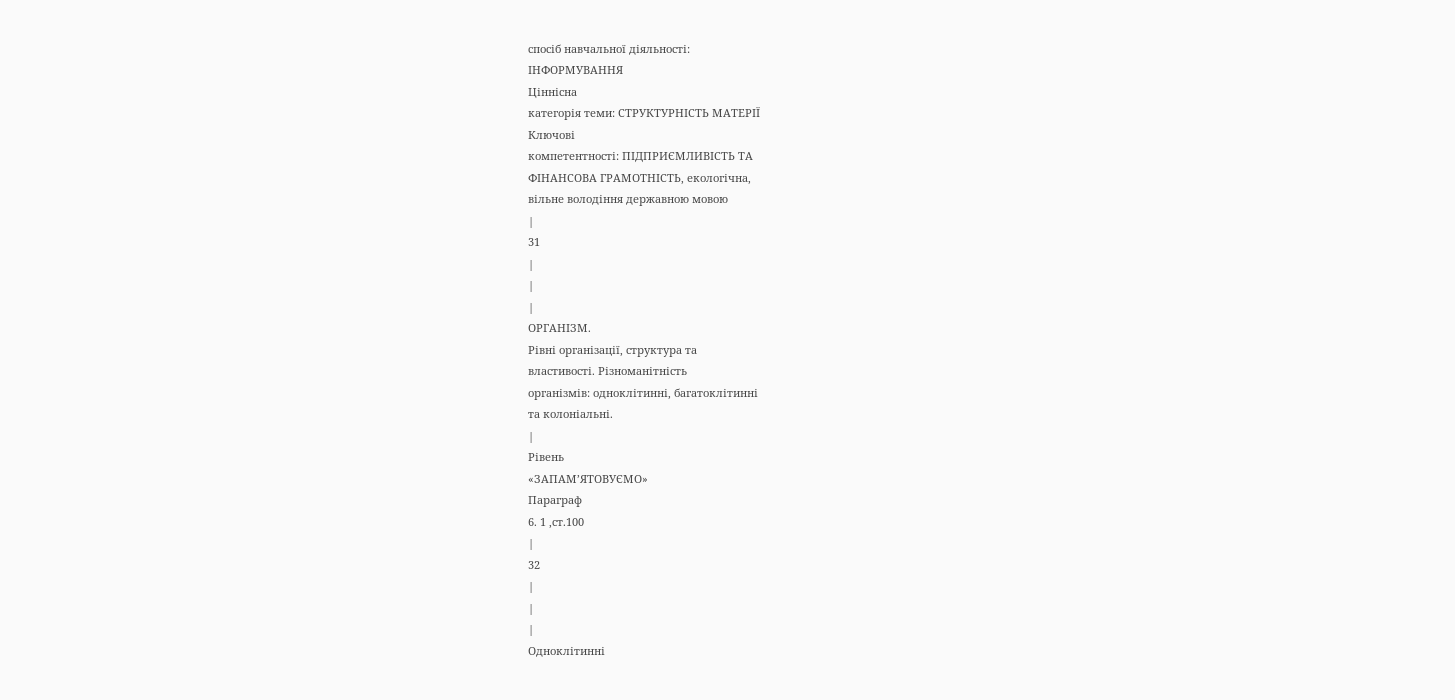спосіб навчальної діяльності:
ІНФОРМУВАННЯ
Ціннісна
категорія теми: СТРУКТУРНІСТЬ МАТЕРІЇ
Ключові
компетентності: ПІДПРИЄМЛИВІСТЬ ТА
ФІНАНСОВА ГРАМОТНІСТЬ, екологічна,
вільне володіння державною мовою
|
31
|
|
|
ОРГАНІЗМ.
Рівні організації, структура та
властивості. Різноманітність
організмів: одноклітинні, багатоклітинні
та колоніальні.
|
Рівень
«ЗАПАМ’ЯТОВУЄМО»
Параграф
6. 1 ,ст.100
|
32
|
|
|
Одноклітинні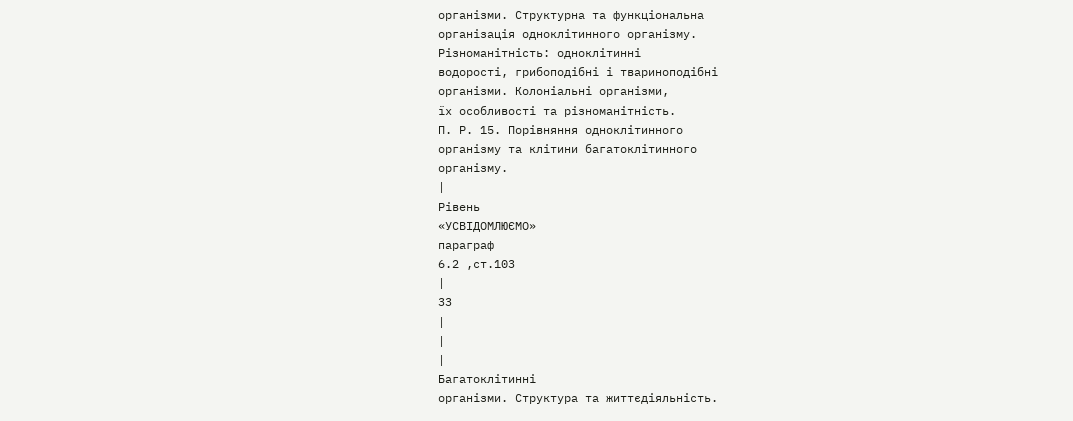організми. Структурна та функціональна
організація одноклітинного організму.
Різноманітність: одноклітинні
водорості, грибоподібні і твариноподібні
організми. Колоніальні організми,
їх особливості та різноманітність.
П. Р. 15. Порівняння одноклітинного
організму та клітини багатоклітинного
організму.
|
Рівень
«УСВІДОМЛЮЄМО»
параграф
6.2 ,ст.103
|
33
|
|
|
Багатоклітинні
організми. Структура та життєдіяльність.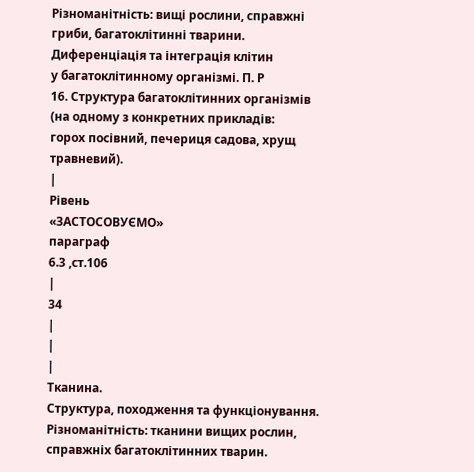Різноманітність: вищі рослини, справжні
гриби, багатоклітинні тварини.
Диференціація та інтеграція клітин
у багатоклітинному організмі. П. Р
16. Структура багатоклітинних організмів
(на одному з конкретних прикладів:
горох посівний, печериця садова, хрущ
травневий).
|
Рівень
«ЗАСТОСОВУЄМО»
параграф
6.3 ,ст.106
|
34
|
|
|
Тканина.
Структура, походження та функціонування.
Різноманітність: тканини вищих рослин,
справжніх багатоклітинних тварин.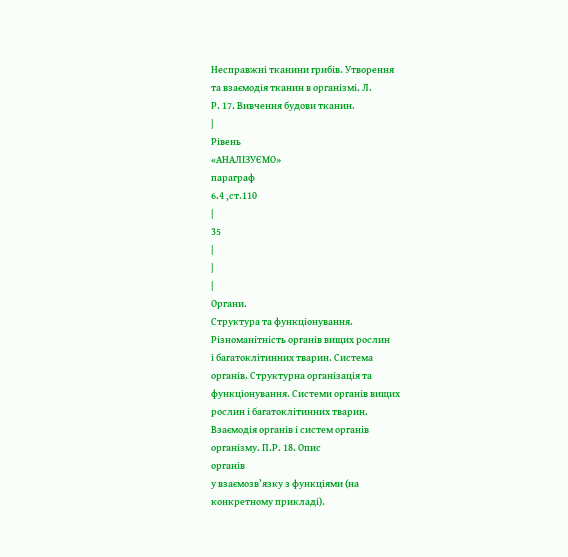Несправжні тканини грибів. Утворення
та взаємодія тканин в організмі. Л.
Р. 17. Вивчення будови тканин.
|
Рівень
«АНАЛІЗУЄМО»
параграф
6.4 ,ст.110
|
35
|
|
|
Органи.
Структура та функціонування.
Різноманітність органів вищих рослин
і багатоклітинних тварин. Система
органів. Структурна організація та
функціонування. Системи органів вищих
рослин і багатоклітинних тварин.
Взаємодія органів і систем органів
організму. П.Р. 18. Опис
органів
у взаємозв’язку з функціями (на
конкретному прикладі).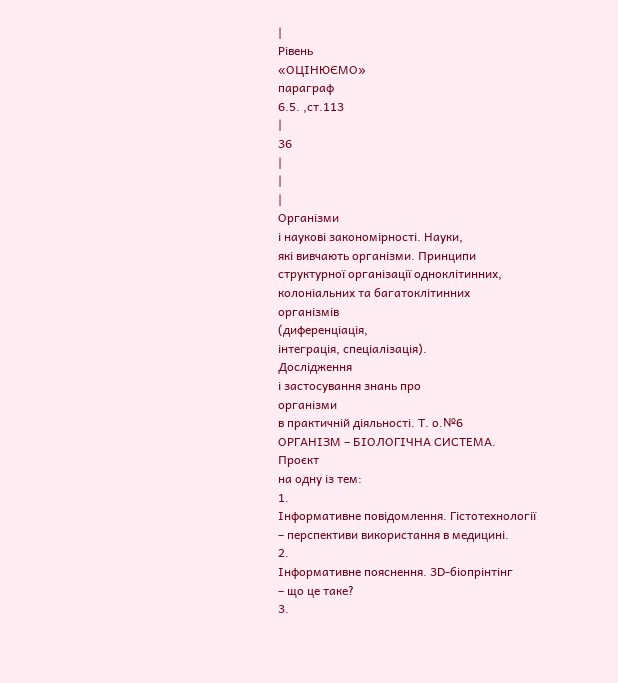|
Рівень
«ОЦІНЮЄМО»
параграф
6.5. ,ст.113
|
36
|
|
|
Організми
і наукові закономірності. Науки,
які вивчають організми. Принципи
структурної організації одноклітинних,
колоніальних та багатоклітинних
організмів
(диференціація,
інтеграція, спеціалізація).
Дослідження
і застосування знань про
організми
в практичній діяльності. Т. о.№6
ОРГАНІЗМ – БІОЛОГІЧНА СИСТЕМА.
Проєкт
на одну із тем:
1.
Інформативне повідомлення. Гістотехнології
– перспективи використання в медицині.
2.
Інформативне пояснення. 3D-біопрінтінг
– що це таке?
3.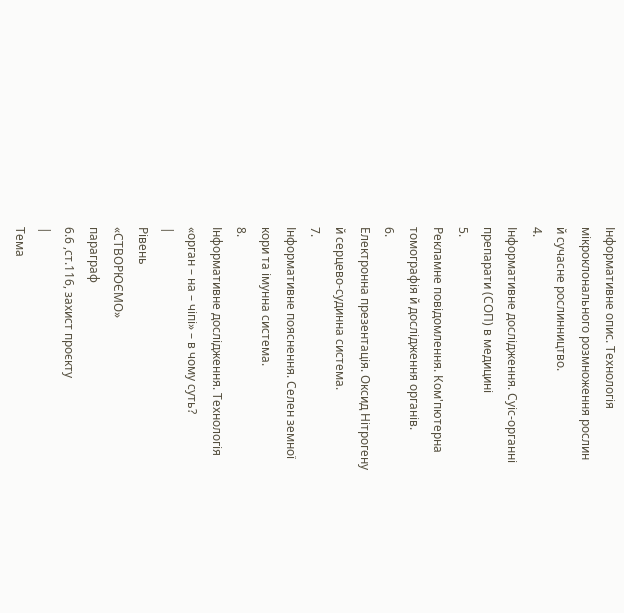Інформативне опис. Технологія
мікроклонального розмноження рослин
й сучасне рослинництво.
4.
Інформативне дослідження. Суіс-органні
препарати (СОП) в медицині
5.
Рекламне повідомлення. Ком'пютерна
томографія й дослідження органів.
6.
Електронна презентація. Оксид Нітрогену
й серцево-судинна система.
7.
Інформативне пояснення. Селен земної
кори та імунна система.
8.
Інформативне дослідження. Технологія
«орган – на – чіпі» – в чому суть?
|
Рівень
«СТВОРЮЄМО»
параграф
6.6 ,ст.116, захист проєкту
|
Тема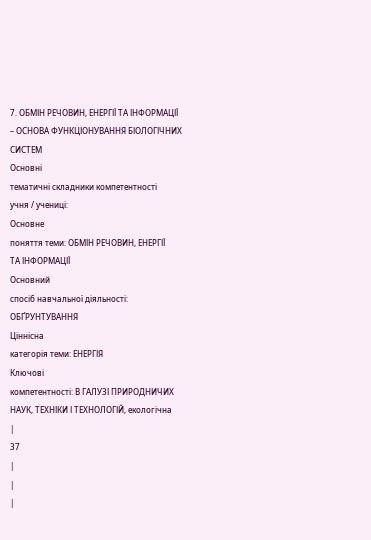7. ОБМІН РЕЧОВИН, ЕНЕРГІЇ ТА ІНФОРМАЦІЇ
– ОСНОВА ФУНКЦІОНУВАННЯ БІОЛОГІЧНИХ
СИСТЕМ
Основні
тематичні складники компетентності
учня / учениці:
Основне
поняття теми: ОБМІН РЕЧОВИН, ЕНЕРГІЇ
ТА ІНФОРМАЦІЇ
Основний
спосіб навчальної діяльності:
ОБҐРУНТУВАННЯ
Ціннісна
категорія теми: ЕНЕРГІЯ
Ключові
компетентності: В ГАЛУЗІ ПРИРОДНИЧИХ
НАУК, ТЕХНІКИ І ТЕХНОЛОГІЙ, екологічна
|
37
|
|
|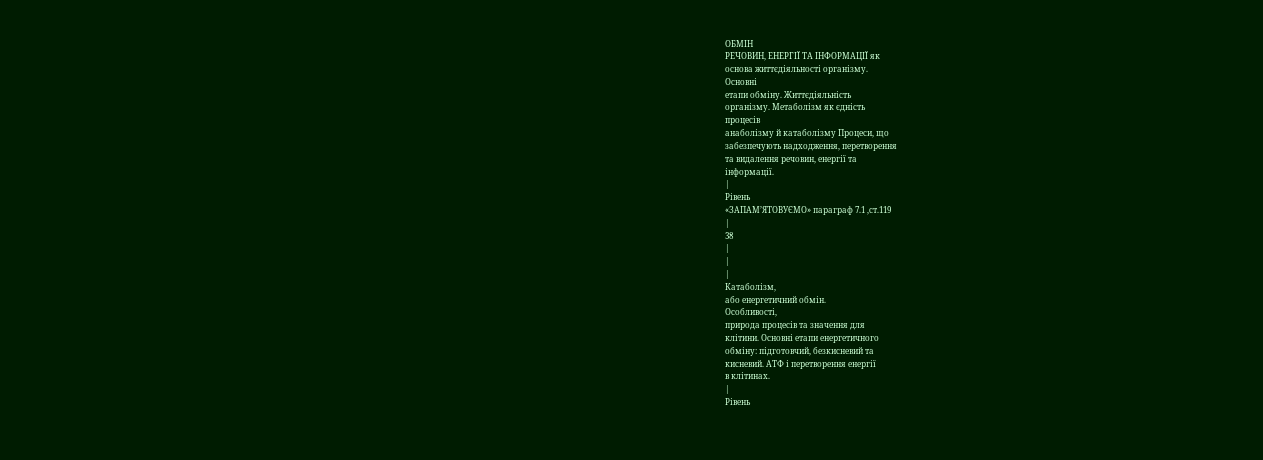ОБМІН
РЕЧОВИН, ЕНЕРГІЇ ТА ІНФОРМАЦІЇ як
основа життєдіяльності організму.
Основні
етапи обміну. Життєдіяльність
організму. Метаболізм як єдність
процесів
анаболізму й катаболізму Процеси, що
забезпечують надходження, перетворення
та видалення речовин, енергії та
інформації.
|
Рівень
«ЗАПАМ’ЯТОВУЄМО» параграф 7.1 ,ст.119
|
38
|
|
|
Катаболізм,
або енергетичний обмін.
Особливості,
природа процесів та значення для
клітини. Основні етапи енергетичного
обміну: підготовчий, безкисневий та
кисневий. АТФ і перетворення енергії
в клітинах.
|
Рівень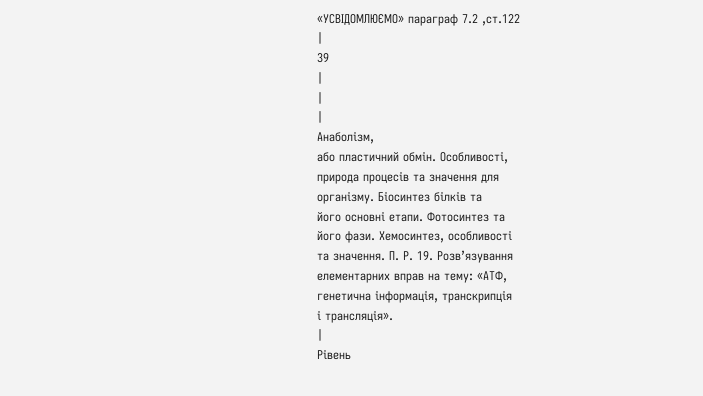«УСВІДОМЛЮЄМО» параграф 7.2 ,ст.122
|
39
|
|
|
Анаболізм,
або пластичний обмін. Особливості,
природа процесів та значення для
організму. Біосинтез білків та
його основні етапи. Фотосинтез та
його фази. Хемосинтез, особливості
та значення. П. Р. 19. Розв’язування
елементарних вправ на тему: «АТФ,
генетична інформація, транскрипція
і трансляція».
|
Рівень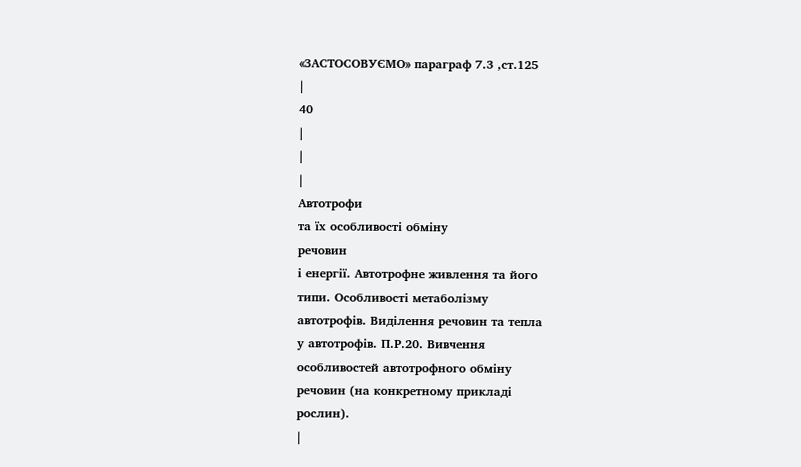«ЗАСТОСОВУЄМО» параграф 7.3 ,ст.125
|
40
|
|
|
Автотрофи
та їх особливості обміну
речовин
і енергії. Автотрофне живлення та його
типи. Особливості метаболізму
автотрофів. Виділення речовин та тепла
у автотрофів. П.Р.20. Вивчення
особливостей автотрофного обміну
речовин (на конкретному прикладі
рослин).
|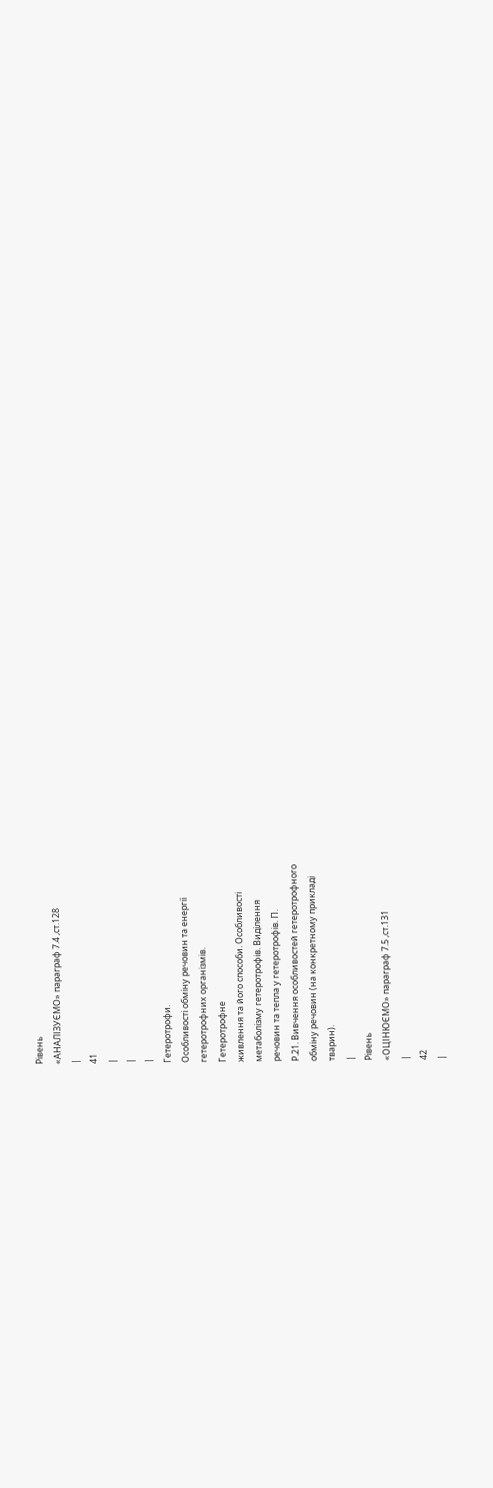Рівень
«АНАЛІЗУЄМО» параграф 7.4 ,ст.128
|
41
|
|
|
Гетеротрофи.
Особливості обміну речовин та енергії
гетеротрофних організмів.
Гетеротрофне
живлення та його способи. Особливості
метаболізму гетеротрофів. Виділення
речовин та тепла у гетеротрофів. П.
Р.21. Вивчення особливостей гетеротрофного
обміну речовин (на конкретному прикладі
тварин).
|
Рівень
«ОЦІНЮЄМО» параграф 7.5 ,ст.131
|
42
|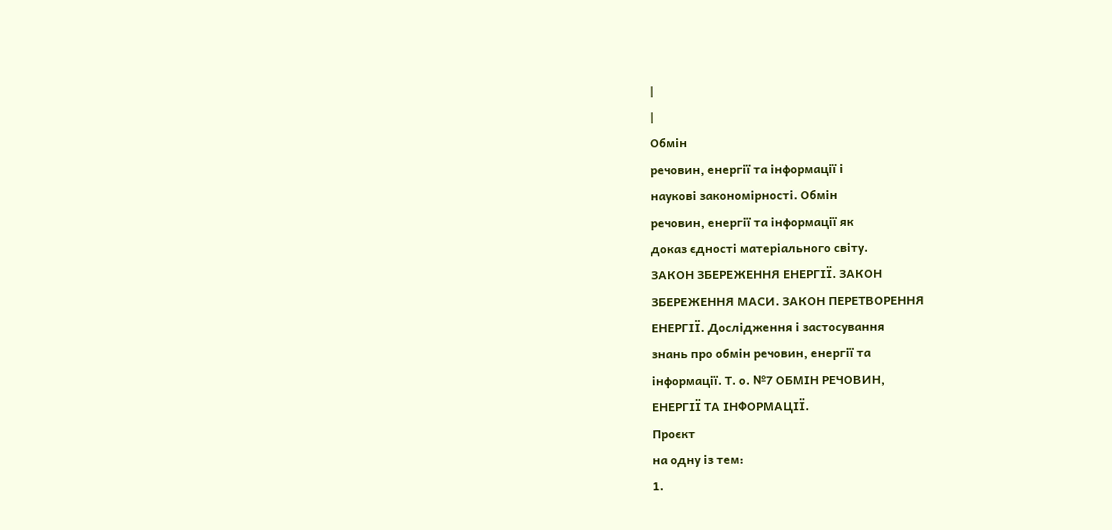|
|
Обмін
речовин, енергії та інформації і
наукові закономірності. Обмін
речовин, енергії та інформації як
доказ єдності матеріального світу.
ЗАКОН ЗБЕРЕЖЕННЯ ЕНЕРГІЇ. ЗАКОН
ЗБЕРЕЖЕННЯ МАСИ. ЗАКОН ПЕРЕТВОРЕННЯ
ЕНЕРГІЇ. Дослідження і застосування
знань про обмін речовин, енергії та
інформації. Т. о. №7 ОБМІН РЕЧОВИН,
ЕНЕРГІЇ ТА ІНФОРМАЦІЇ.
Проєкт
на одну із тем:
1.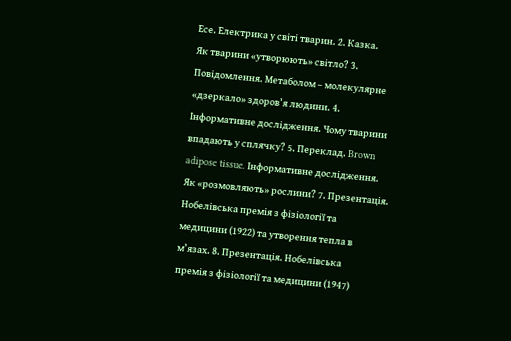Есе. Електрика у світі тварин. 2. Казка.
Як тварини «утворюють» світло? 3.
Повідомлення. Метаболом – молекулярне
«дзеркало» здоров’я людини. 4.
Інформативне дослідження. Чому тварини
впадають у сплячку? 5. Переклад. Brown
adipose tissue. Інформативне дослідження.
Як «розмовляють» рослини? 7. Презентація.
Нобелівська премія з фізіології та
медицини (1922) та утворення тепла в
м’язах. 8. Презентація. Нобелівська
премія з фізіології та медицини (1947)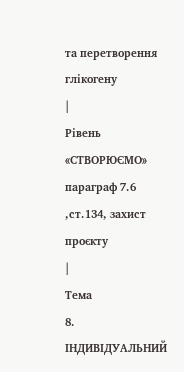та перетворення глікогену
|
Рівень
«СТВОРЮЄМО» параграф 7.6 ,ст.134, захист
проєкту
|
Тема
8. ІНДИВІДУАЛЬНИЙ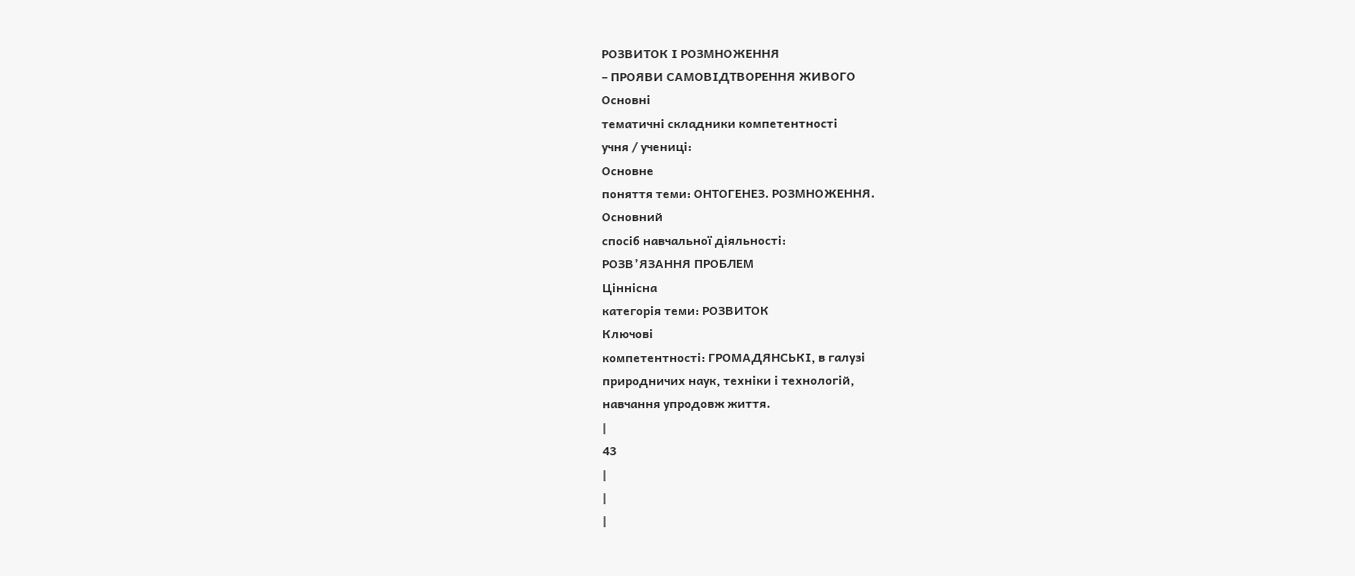РОЗВИТОК І РОЗМНОЖЕННЯ
– ПРОЯВИ САМОВІДТВОРЕННЯ ЖИВОГО
Основні
тематичні складники компетентності
учня / учениці:
Основне
поняття теми: ОНТОГЕНЕЗ. РОЗМНОЖЕННЯ.
Основний
спосіб навчальної діяльності:
РОЗВ’ЯЗАННЯ ПРОБЛЕМ
Ціннісна
категорія теми: РОЗВИТОК
Ключові
компетентності: ГРОМАДЯНСЬКІ, в галузі
природничих наук, техніки і технологій,
навчання упродовж життя.
|
43
|
|
|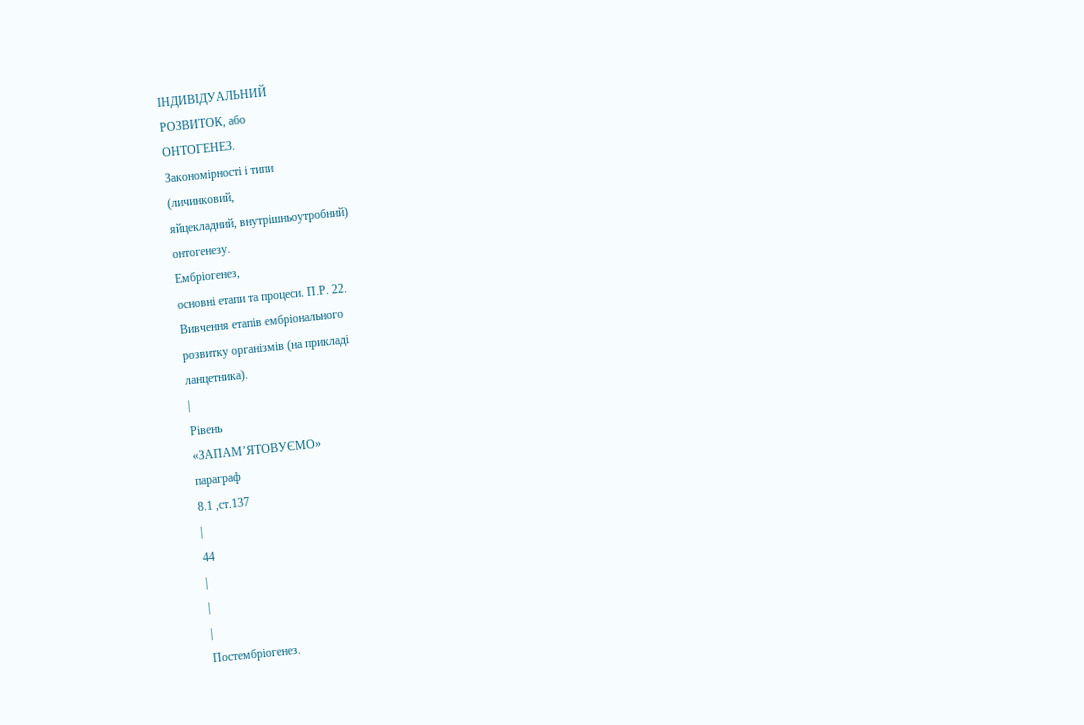ІНДИВІДУАЛЬНИЙ
РОЗВИТОК, або
ОНТОГЕНЕЗ.
Закономірності і типи
(личинковий,
яйцекладний, внутрішньоутробний)
онтогенезу.
Ембріогенез,
основні етапи та процеси. П.Р. 22.
Вивчення етапів ембріонального
розвитку організмів (на прикладі
ланцетника).
|
Рівень
«ЗАПАМ’ЯТОВУЄМО»
параграф
8.1 ,ст.137
|
44
|
|
|
Постембріогенез.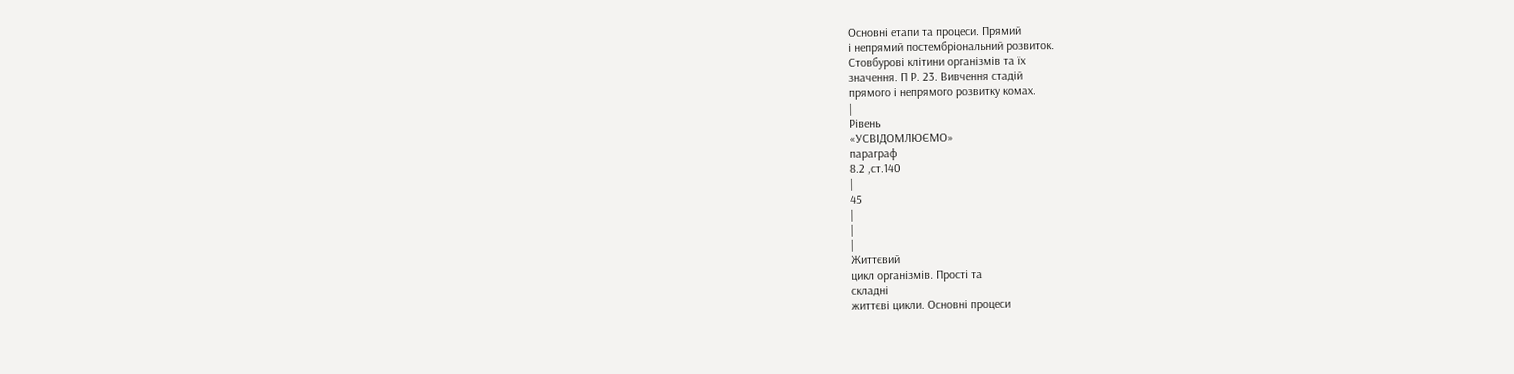Основні етапи та процеси. Прямий
і непрямий постембріональний розвиток.
Стовбурові клітини організмів та їх
значення. П Р. 23. Вивчення стадій
прямого і непрямого розвитку комах.
|
Рівень
«УСВІДОМЛЮЄМО»
параграф
8.2 ,ст.140
|
45
|
|
|
Життєвий
цикл організмів. Прості та
складні
життєві цикли. Основні процеси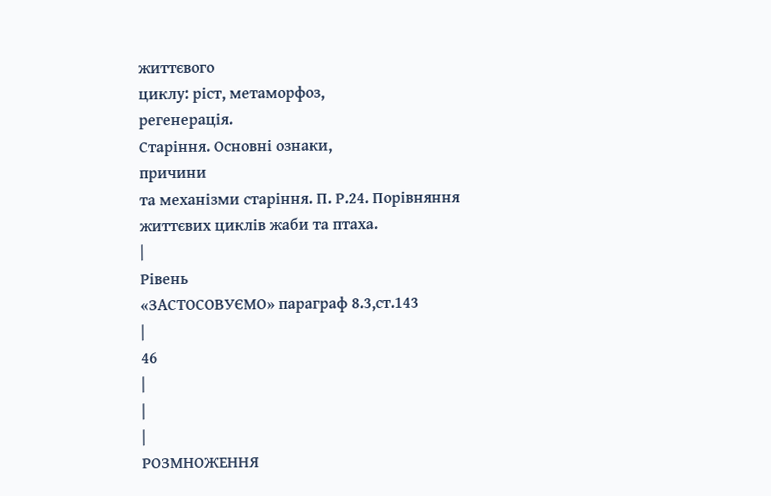життєвого
циклу: ріст, метаморфоз,
регенерація.
Старіння. Основні ознаки,
причини
та механізми старіння. П. Р.24. Порівняння
життєвих циклів жаби та птаха.
|
Рівень
«ЗАСТОСОВУЄМО» параграф 8.3,ст.143
|
46
|
|
|
РОЗМНОЖЕННЯ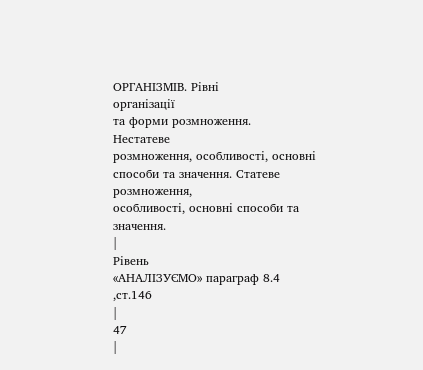ОРГАНІЗМІВ. Рівні
організації
та форми розмноження.
Нестатеве
розмноження, особливості, основні
способи та значення. Статеве розмноження,
особливості, основні способи та
значення.
|
Рівень
«АНАЛІЗУЄМО» параграф 8.4 ,ст.146
|
47
|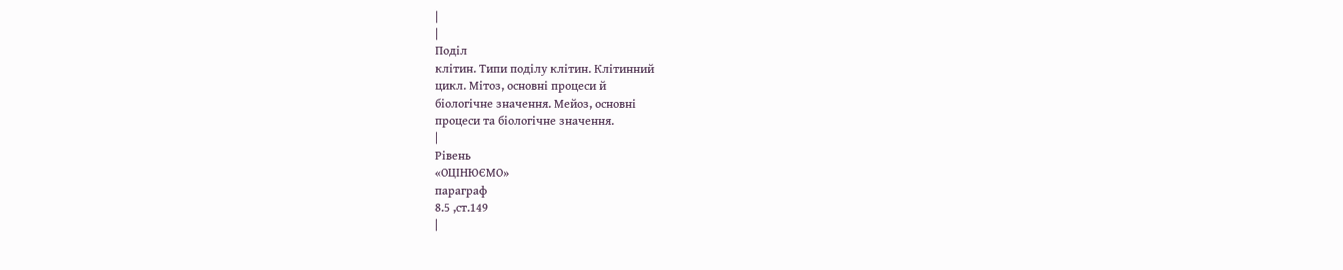|
|
Поділ
клітин. Типи поділу клітин. Клітинний
цикл. Мітоз, основні процеси й
біологічне значення. Мейоз, основні
процеси та біологічне значення.
|
Рівень
«ОЦІНЮЄМО»
параграф
8.5 ,ст.149
|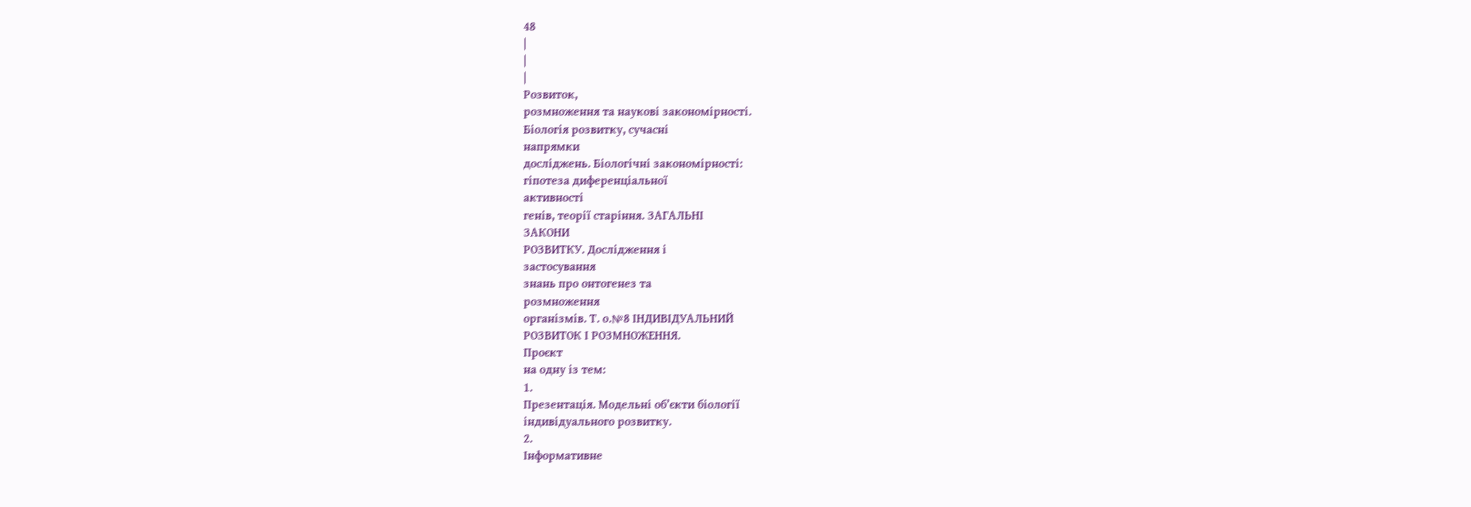48
|
|
|
Розвиток,
розмноження та наукові закономірності.
Біологія розвитку, сучасні
напрямки
досліджень. Біологічні закономірності:
гіпотеза диференціальної
активності
генів, теорії старіння. ЗАГАЛЬНІ
ЗАКОНИ
РОЗВИТКУ. Дослідження і
застосування
знань про онтогенез та
розмноження
організмів. Т. о.№8 ІНДИВІДУАЛЬНИЙ
РОЗВИТОК І РОЗМНОЖЕННЯ.
Проєкт
на одну із тем:
1.
Презентація. Модельні об’єкти біології
індивідуального розвитку.
2.
Інформативне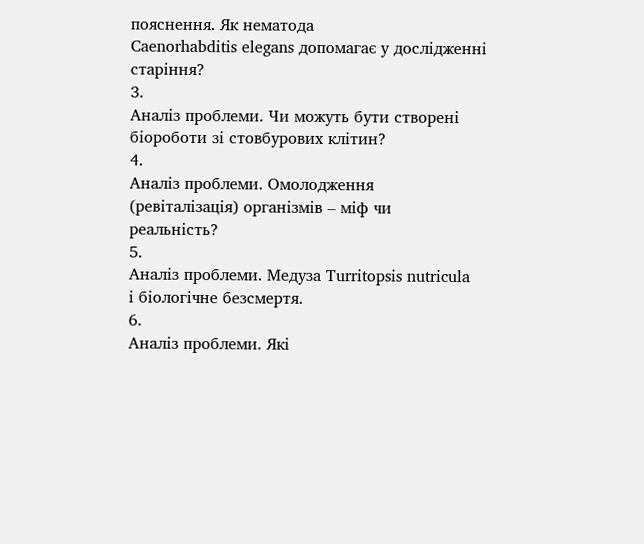пояснення. Як нематода
Caenorhabditis elegans допомагає у дослідженні
старіння?
3.
Аналіз проблеми. Чи можуть бути створені
біороботи зі стовбурових клітин?
4.
Аналіз проблеми. Омолодження
(ревіталізація) організмів – міф чи
реальність?
5.
Аналіз проблеми. Медуза Turritopsis nutricula
і біологічне безсмертя.
6.
Аналіз проблеми. Які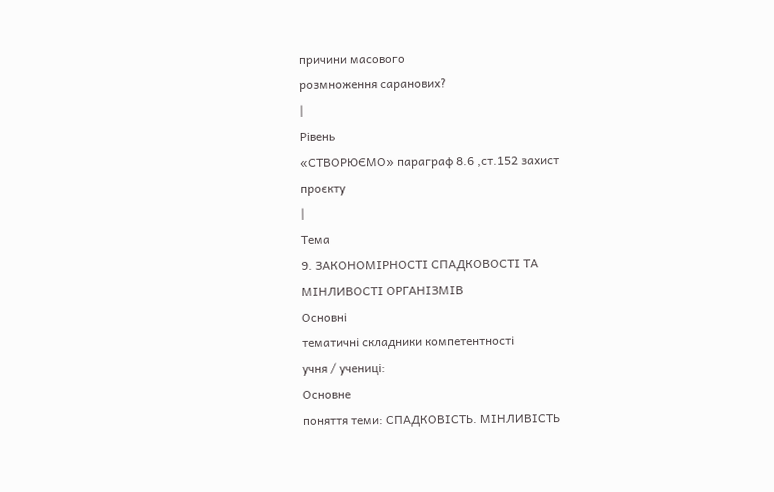причини масового
розмноження саранових?
|
Рівень
«СТВОРЮЄМО» параграф 8.6 ,ст.152 захист
проєкту
|
Тема
9. ЗАКОНОМІРНОСТІ СПАДКОВОСТІ ТА
МІНЛИВОСТІ ОРГАНІЗМІВ
Основні
тематичні складники компетентності
учня / учениці:
Основне
поняття теми: СПАДКОВІСТЬ. МІНЛИВІСТЬ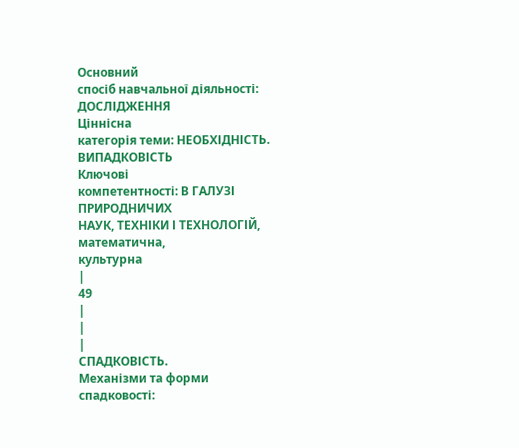Основний
спосіб навчальної діяльності:
ДОСЛІДЖЕННЯ
Ціннісна
категорія теми: НЕОБХІДНІСТЬ.
ВИПАДКОВІСТЬ
Ключові
компетентності: В ГАЛУЗІ ПРИРОДНИЧИХ
НАУК, ТЕХНІКИ І ТЕХНОЛОГІЙ, математична,
культурна
|
49
|
|
|
СПАДКОВІСТЬ.
Механізми та форми
спадковості: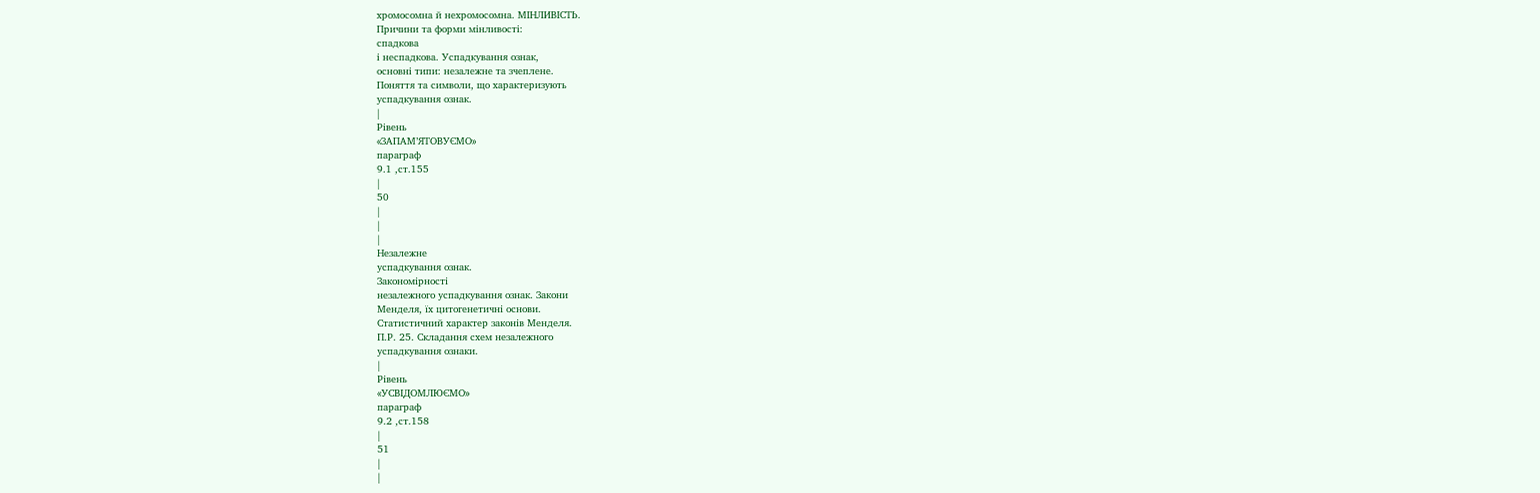хромосомна й нехромосомна. МІНЛИВІСТЬ.
Причини та форми мінливості:
спадкова
і неспадкова. Успадкування ознак,
основні типи: незалежне та зчеплене.
Поняття та символи, що характеризують
успадкування ознак.
|
Рівень
«ЗАПАМ’ЯТОВУЄМО»
параграф
9.1 ,ст.155
|
50
|
|
|
Незалежне
успадкування ознак.
Закономірності
незалежного успадкування ознак. Закони
Менделя, їх цитогенетичні основи.
Статистичний характер законів Менделя.
П.Р. 25. Складання схем незалежного
успадкування ознаки.
|
Рівень
«УСВІДОМЛЮЄМО»
параграф
9.2 ,ст.158
|
51
|
|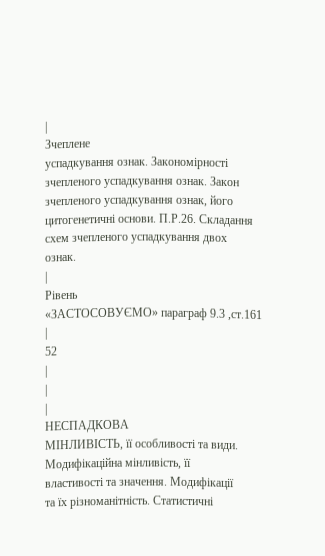|
Зчеплене
успадкування ознак. Закономірності
зчепленого успадкування ознак. Закон
зчепленого успадкування ознак, його
цитогенетичні основи. П.Р.26. Складання
схем зчепленого успадкування двох
ознак.
|
Рівень
«ЗАСТОСОВУЄМО» параграф 9.3 ,ст.161
|
52
|
|
|
НЕСПАДКОВА
МІНЛИВІСТЬ, її особливості та види.
Модифікаційна мінливість, її
властивості та значення. Модифікації
та їх різноманітність. Статистичні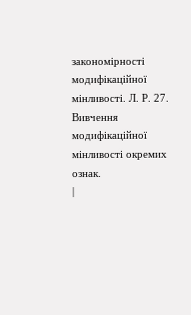закономірності модифікаційної
мінливості. Л. Р. 27. Вивчення
модифікаційної мінливості окремих
ознак.
|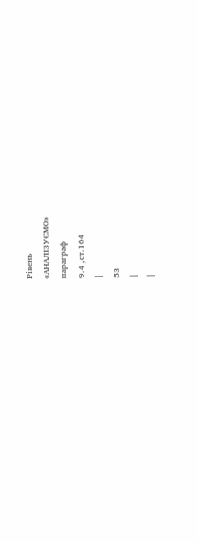Рівень
«АНАЛІЗУЄМО»
параграф
9.4 ,ст.164
|
53
|
|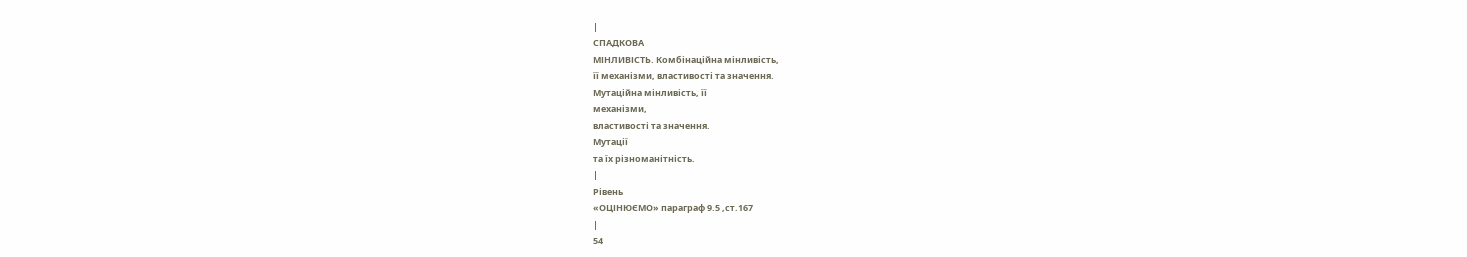|
СПАДКОВА
МІНЛИВІСТЬ. Комбінаційна мінливість,
її механізми, властивості та значення.
Мутаційна мінливість, її
механізми,
властивості та значення.
Мутації
та їх різноманітність.
|
Рівень
«ОЦІНЮЄМО» параграф 9.5 ,ст.167
|
54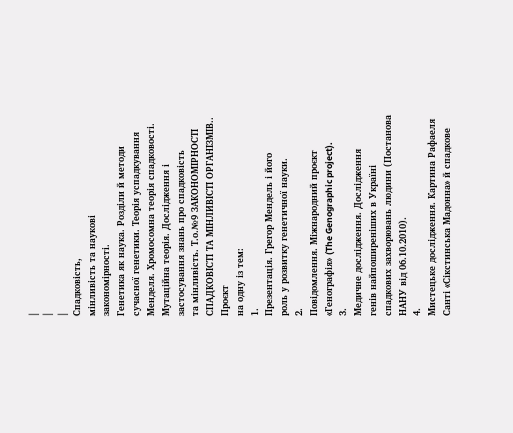|
|
|
Спадковість,
мінливість та наукові
закономірності.
Генетика як наука. Розділи й методи
сучасної генетики. Теорія успадкування
Менделя. Хромосомна теорія спадковості.
Мутаційна теорія. Дослідження і
застосування знань про спадковість
та мінливість. Т.о.№9 ЗАКОНОМІРНОСТІ
СПАДКОВІСТІ ТА МІНЛИВІСТІ ОРГАНІЗМІВ..
Проєкт
на одну із тем:
1.
Презентація. Грегор Мендель і його
роль у розвитку генетичної науки.
2.
Повідомлення. Міжнародний проєкт
«Генографія» (The Genographic project).
3.
Медичне дослідження. Дослідження
генів найпоширеніших в Україні
спадкових захворювань людини (Постанова
НАНУ від 06.10.2010).
4.
Мистецьке дослідження. Картина Рафаеля
Санті «Сікстинська Мадонна» й спадкове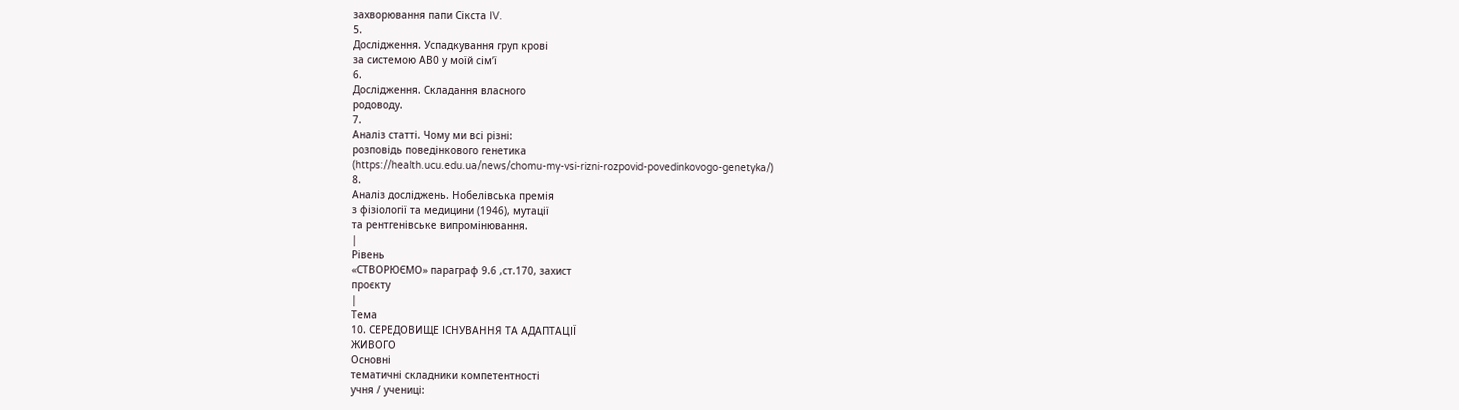захворювання папи Сікста IV.
5.
Дослідження. Успадкування груп крові
за системою АВ0 у моїй сім’ї
6.
Дослідження. Складання власного
родоводу.
7.
Аналіз статті. Чому ми всі різні:
розповідь поведінкового генетика
(https://health.ucu.edu.ua/news/chomu-my-vsi-rizni-rozpovid-povedinkovogo-genetyka/)
8.
Аналіз досліджень. Нобелівська премія
з фізіології та медицини (1946), мутації
та рентгенівське випромінювання.
|
Рівень
«СТВОРЮЄМО» параграф 9.6 ,ст.170, захист
проєкту
|
Тема
10. СЕРЕДОВИЩЕ ІСНУВАННЯ ТА АДАПТАЦІЇ
ЖИВОГО
Основні
тематичні складники компетентності
учня / учениці: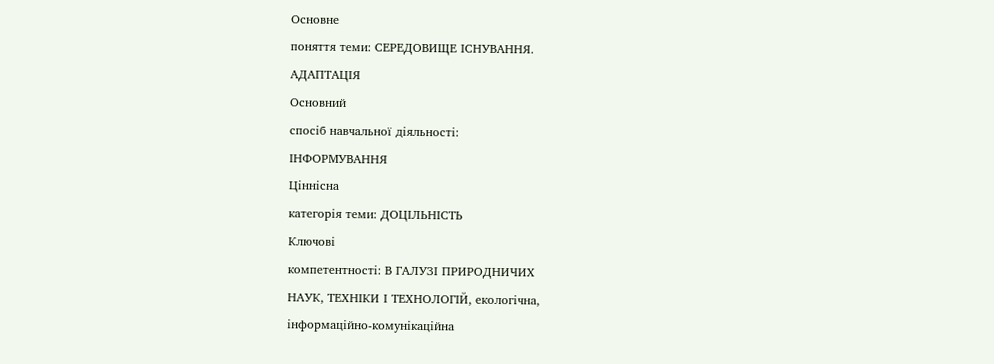Основне
поняття теми: СЕРЕДОВИЩЕ ІСНУВАННЯ.
АДАПТАЦІЯ
Основний
спосіб навчальної діяльності:
ІНФОРМУВАННЯ
Ціннісна
категорія теми: ДОЦІЛЬНІСТЬ
Ключові
компетентності: В ГАЛУЗІ ПРИРОДНИЧИХ
НАУК, ТЕХНІКИ І ТЕХНОЛОГІЙ, екологічна,
інформаційно-комунікаційна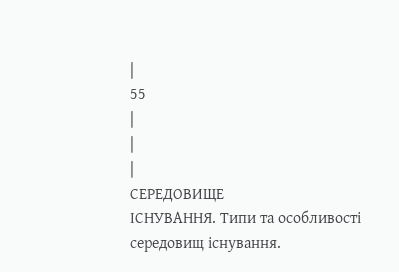|
55
|
|
|
СЕРЕДОВИЩЕ
ІСНУВАННЯ. Типи та особливості
середовищ існування.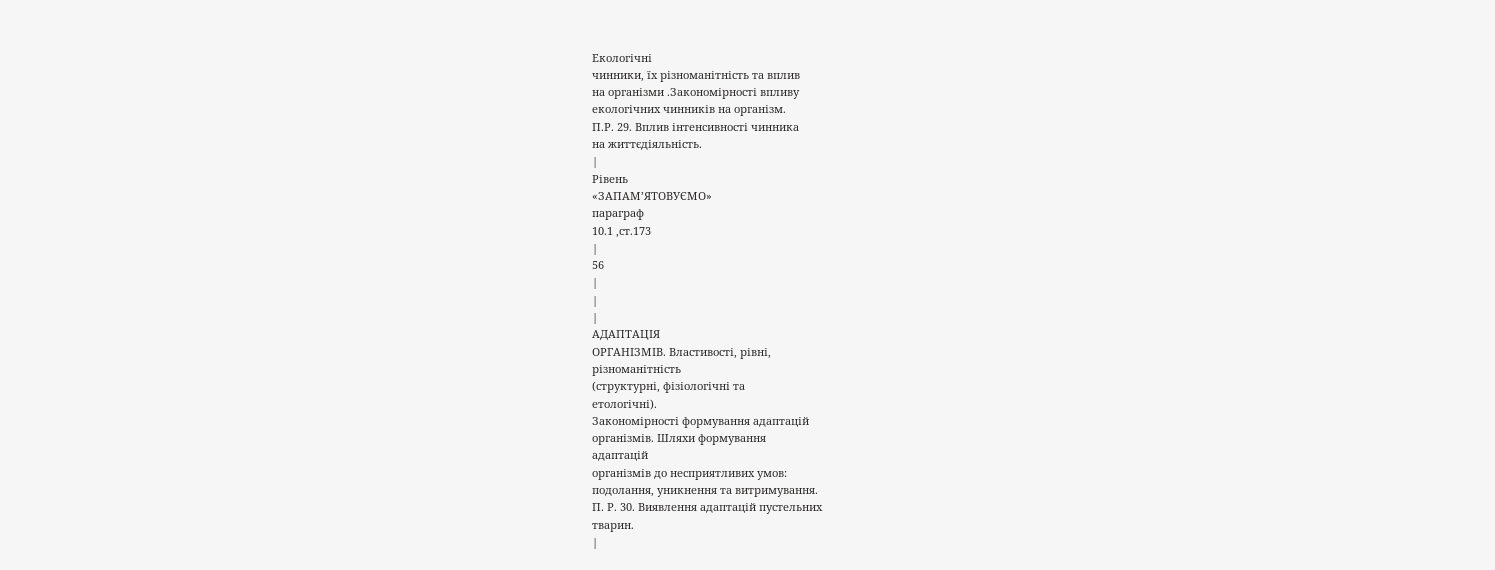Екологічні
чинники, їх різноманітність та вплив
на організми .Закономірності впливу
екологічних чинників на організм.
П.Р. 29. Вплив інтенсивності чинника
на життєдіяльність.
|
Рівень
«ЗАПАМ’ЯТОВУЄМО»
параграф
10.1 ,ст.173
|
56
|
|
|
АДАПТАЦІЯ
ОРГАНІЗМІВ. Властивості, рівні,
різноманітність
(структурні, фізіологічні та
етологічні).
Закономірності формування адаптацій
організмів. Шляхи формування
адаптацій
організмів до несприятливих умов:
подолання, уникнення та витримування.
П. Р. 30. Виявлення адаптацій пустельних
тварин.
|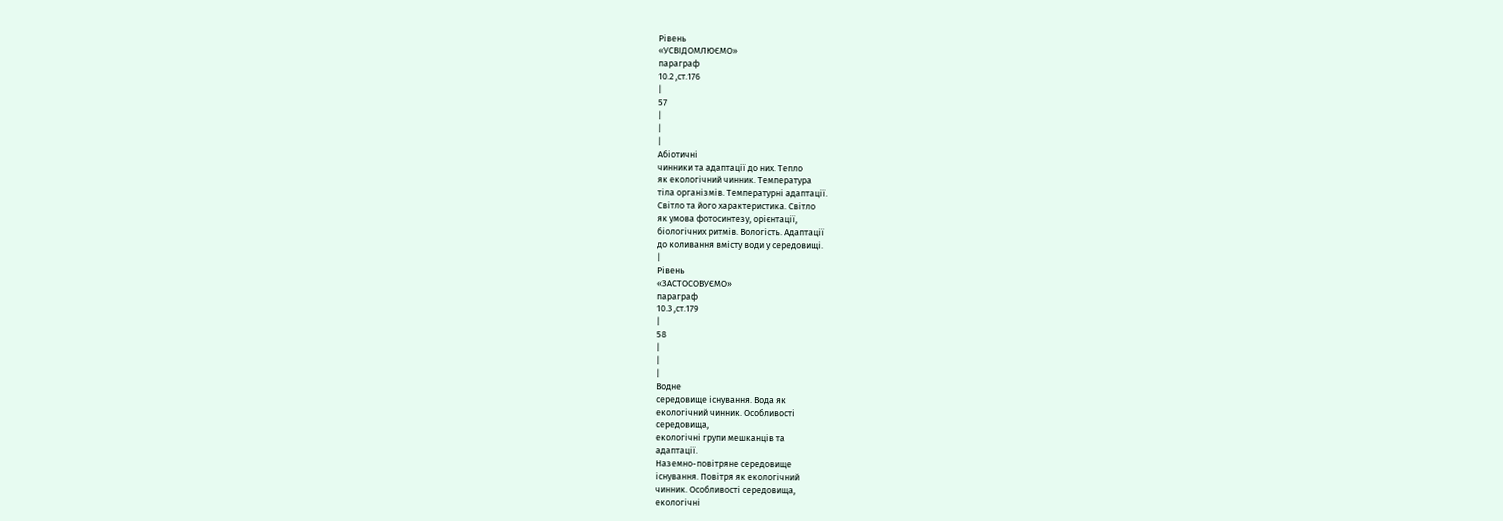Рівень
«УСВІДОМЛЮЄМО»
параграф
10.2 ,ст.176
|
57
|
|
|
Абіотичні
чинники та адаптації до них. Тепло
як екологічний чинник. Температура
тіла організмів. Температурні адаптації.
Світло та його характеристика. Світло
як умова фотосинтезу, орієнтації,
біологічних ритмів. Вологість. Адаптації
до коливання вмісту води у середовищі.
|
Рівень
«ЗАСТОСОВУЄМО»
параграф
10.3 ,ст.179
|
58
|
|
|
Водне
середовище існування. Вода як
екологічний чинник. Особливості
середовища,
екологічні групи мешканців та
адаптації.
Наземно-повітряне середовище
існування. Повітря як екологічний
чинник. Особливості середовища,
екологічні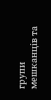групи
мешканців та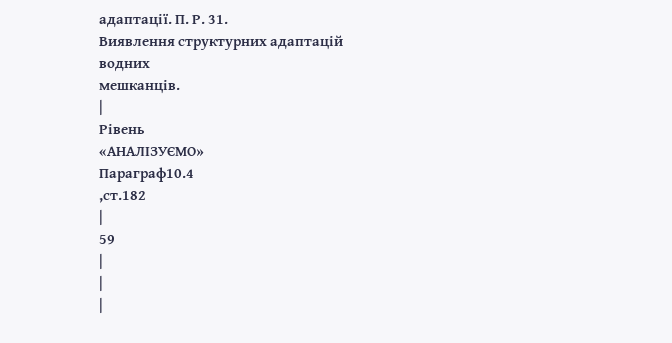адаптації. П. Р. 31.
Виявлення структурних адаптацій
водних
мешканців.
|
Рівень
«АНАЛІЗУЄМО»
Параграф10.4
,ст.182
|
59
|
|
|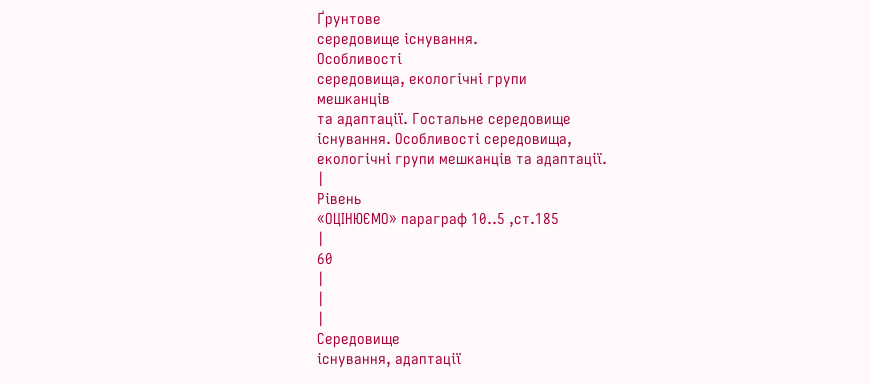Ґрунтове
середовище існування.
Особливості
середовища, екологічні групи
мешканців
та адаптації. Гостальне середовище
існування. Особливості середовища,
екологічні групи мешканців та адаптації.
|
Рівень
«ОЦІНЮЄМО» параграф 10..5 ,ст.185
|
60
|
|
|
Середовище
існування, адаптації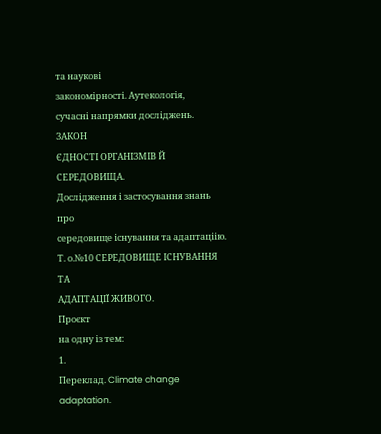та наукові
закономірності. Аутекологія,
сучасні напрямки досліджень. ЗАКОН
ЄДНОСТІ ОРГАНІЗМІВ Й СЕРЕДОВИЩА.
Дослідження і застосування знань про
середовище існування та адаптаціію.
Т. о.№10 СЕРЕДОВИЩЕ ІСНУВАННЯ ТА
АДАПТАЦІЇ ЖИВОГО.
Проєкт
на одну із тем:
1.
Переклад. Climate change adaptation.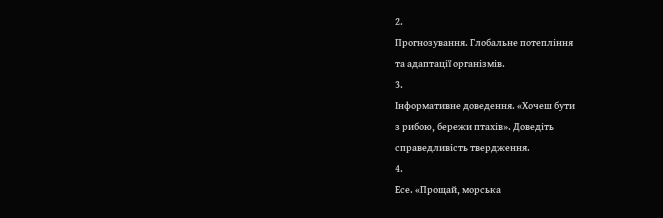2.
Прогнозування. Глобальне потепління
та адаптації організмів.
3.
Інформативне доведення. «Хочеш бути
з рибою, бережи птахів». Доведіть
справедливість твердження.
4.
Есе. «Прощай, морська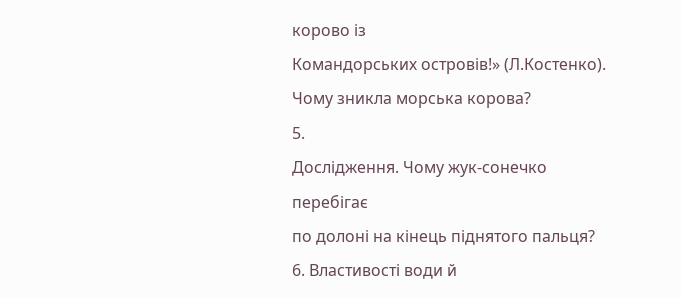корово із
Командорських островів!» (Л.Костенко).
Чому зникла морська корова?
5.
Дослідження. Чому жук-сонечко перебігає
по долоні на кінець піднятого пальця?
6. Властивості води й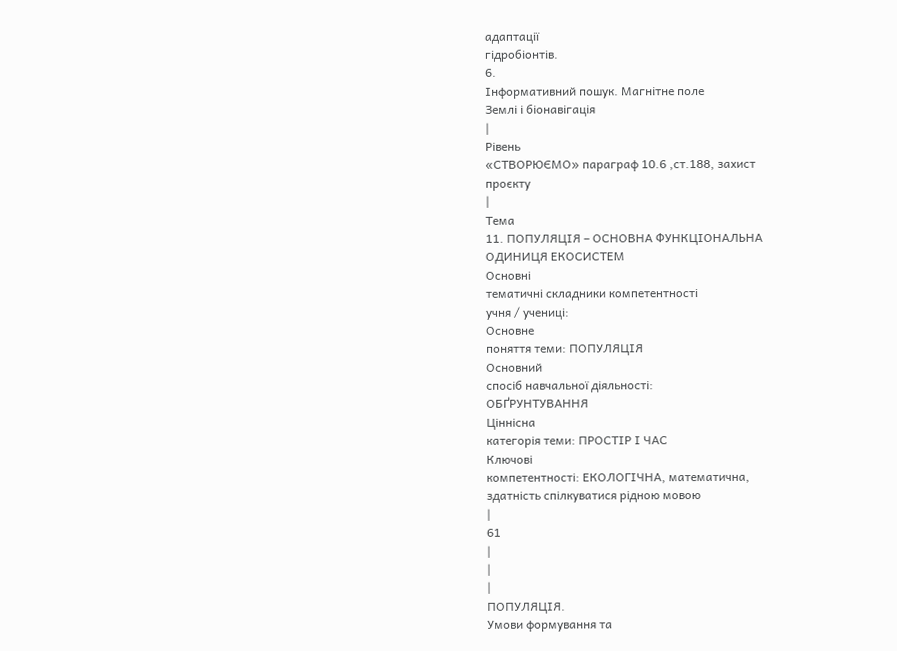адаптації
гідробіонтів.
6.
Інформативний пошук. Магнітне поле
Землі і біонавігація
|
Рівень
«СТВОРЮЄМО» параграф 10.6 ,ст.188, захист
проєкту
|
Тема
11. ПОПУЛЯЦІЯ – ОСНОВНА ФУНКЦІОНАЛЬНА
ОДИНИЦЯ ЕКОСИСТЕМ
Основні
тематичні складники компетентності
учня / учениці:
Основне
поняття теми: ПОПУЛЯЦІЯ
Основний
спосіб навчальної діяльності:
ОБҐРУНТУВАННЯ
Ціннісна
категорія теми: ПРОСТІР І ЧАС
Ключові
компетентності: ЕКОЛОГІЧНА, математична,
здатність спілкуватися рідною мовою
|
61
|
|
|
ПОПУЛЯЦІЯ.
Умови формування та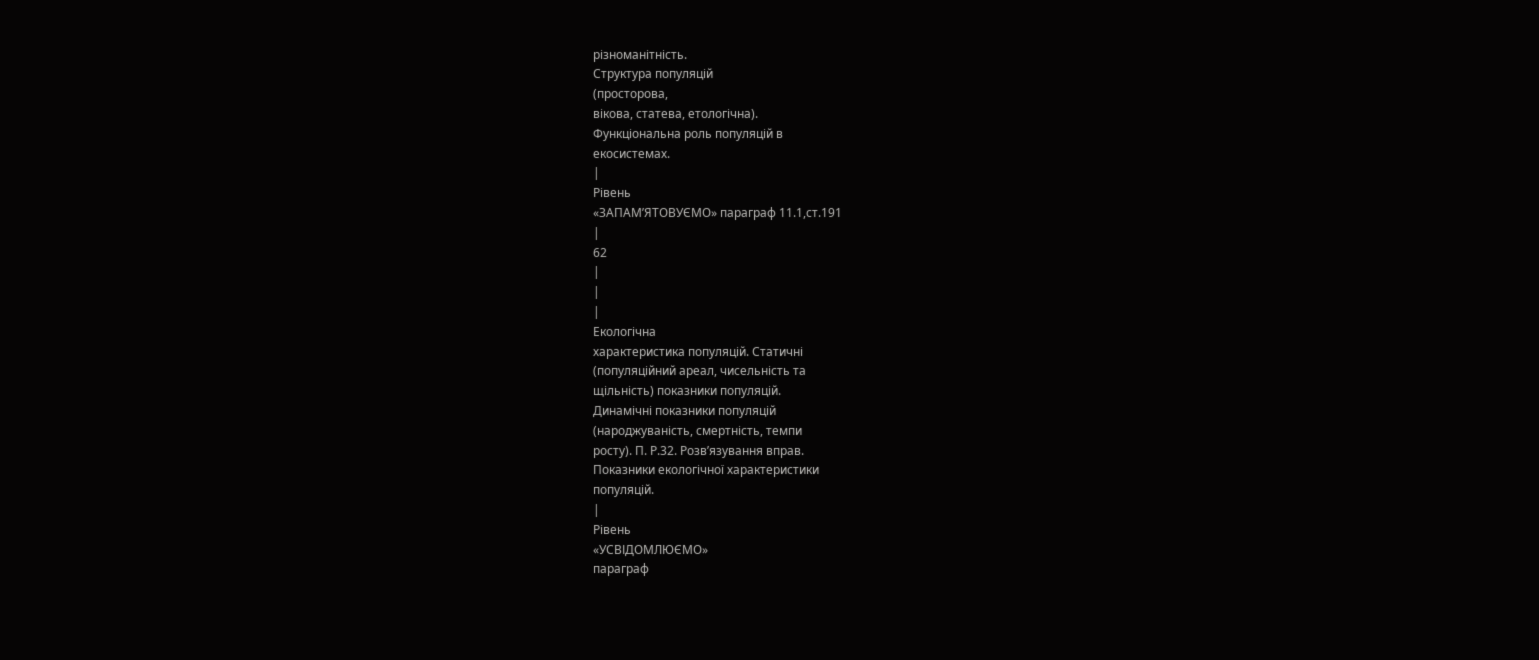різноманітність.
Структура популяцій
(просторова,
вікова, статева, етологічна).
Функціональна роль популяцій в
екосистемах.
|
Рівень
«ЗАПАМ’ЯТОВУЄМО» параграф 11.1,ст.191
|
62
|
|
|
Екологічна
характеристика популяцій. Статичні
(популяційний ареал, чисельність та
щільність) показники популяцій.
Динамічні показники популяцій
(народжуваність, смертність, темпи
росту). П. Р.32. Розв’язування вправ.
Показники екологічної характеристики
популяцій.
|
Рівень
«УСВІДОМЛЮЄМО»
параграф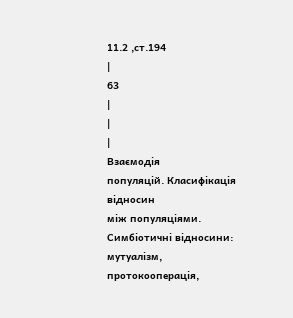11.2 ,ст.194
|
63
|
|
|
Взаємодія
популяцій. Класифікація відносин
між популяціями. Симбіотичні відносини:
мутуалізм, протокооперація,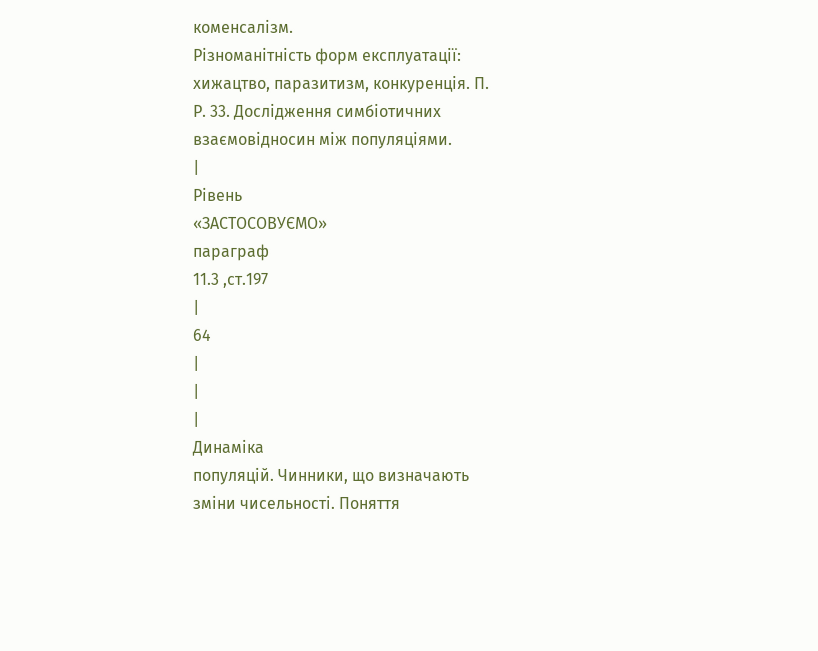коменсалізм.
Різноманітність форм експлуатації:
хижацтво, паразитизм, конкуренція. П.
Р. 33. Дослідження симбіотичних
взаємовідносин між популяціями.
|
Рівень
«ЗАСТОСОВУЄМО»
параграф
11.3 ,ст.197
|
64
|
|
|
Динаміка
популяцій. Чинники, що визначають
зміни чисельності. Поняття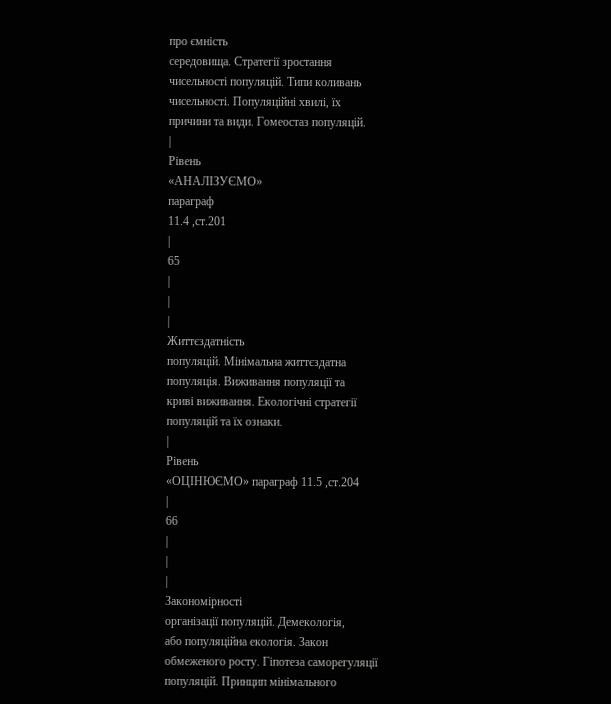про ємність
середовища. Стратегії зростання
чисельності популяцій. Типи коливань
чисельності. Популяційні хвилі, їх
причини та види. Гомеостаз популяцій.
|
Рівень
«АНАЛІЗУЄМО»
параграф
11.4 ,ст.201
|
65
|
|
|
Життєздатність
популяцій. Мінімальна життєздатна
популяція. Виживання популяції та
криві виживання. Екологічні стратегії
популяцій та їх ознаки.
|
Рівень
«ОЦІНЮЄМО» параграф 11.5 ,ст.204
|
66
|
|
|
Закономірності
організації популяцій. Демекологія,
або популяційна екологія. Закон
обмеженого росту. Гіпотеза саморегуляції
популяцій. Принцип мінімального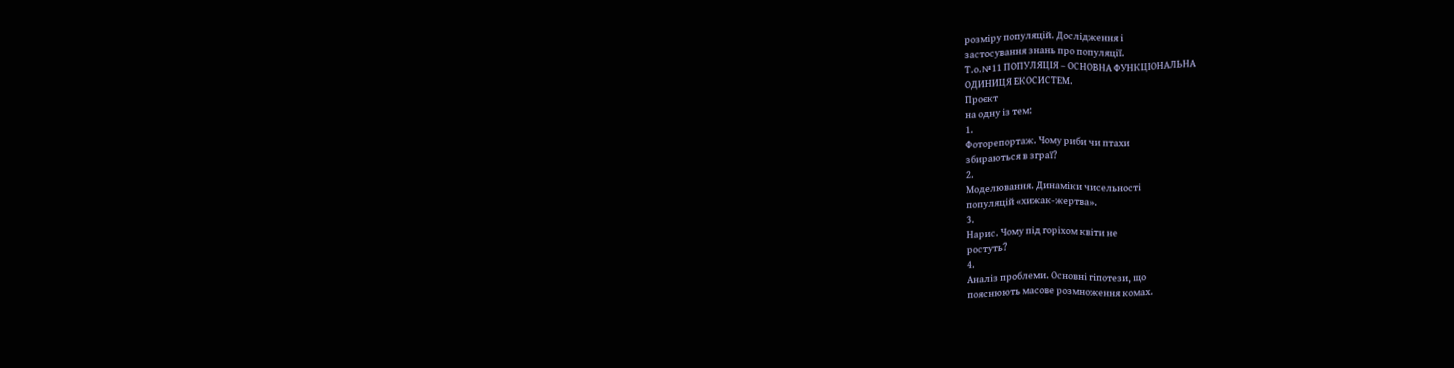розміру популяцій. Дослідження і
застосування знань про популяції.
Т.о.№11 ПОПУЛЯЦІЯ – ОСНОВНА ФУНКЦІОНАЛЬНА
ОДИНИЦЯ ЕКОСИСТЕМ.
Проєкт
на одну із тем:
1.
Фоторепортаж. Чому риби чи птахи
збираються в зграї?
2.
Моделювання. Динаміки чисельності
популяцій «хижак-жертва».
3.
Нарис. Чому під горіхом квіти не
ростуть?
4.
Аналіз проблеми. Основні гіпотези, що
пояснюють масове розмноження комах.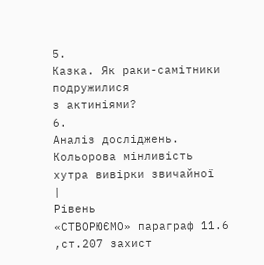5.
Казка. Як раки-самітники подружилися
з актиніями?
6.
Аналіз досліджень. Кольорова мінливість
хутра вивірки звичайної
|
Рівень
«СТВОРЮЄМО» параграф 11.6 ,ст.207 захист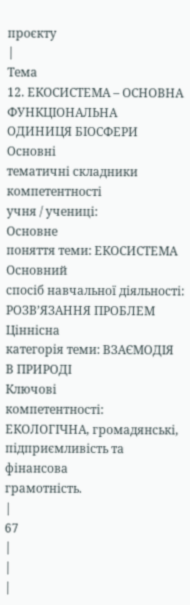проєкту
|
Тема
12. ЕКОСИСТЕМА – ОСНОВНА ФУНКЦІОНАЛЬНА
ОДИНИЦЯ БІОСФЕРИ
Основні
тематичні складники компетентності
учня / учениці:
Основне
поняття теми: ЕКОСИСТЕМА
Основний
спосіб навчальної діяльності:
РОЗВ’ЯЗАННЯ ПРОБЛЕМ
Ціннісна
категорія теми: ВЗАЄМОДІЯ В ПРИРОДІ
Ключові
компетентності: ЕКОЛОГІЧНА, громадянські,
підприємливість та фінансова
грамотність.
|
67
|
|
|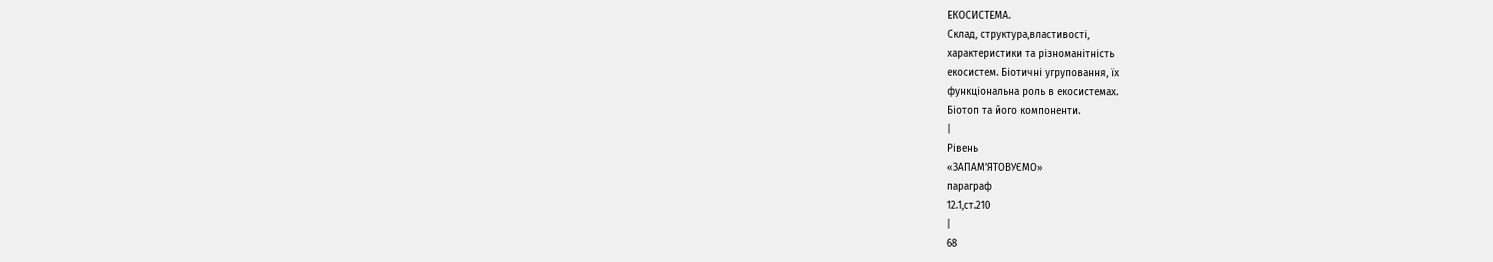ЕКОСИСТЕМА.
Склад, структура,властивості,
характеристики та різноманітність
екосистем. Біотичні угруповання, їх
функціональна роль в екосистемах.
Біотоп та його компоненти.
|
Рівень
«ЗАПАМ’ЯТОВУЄМО»
параграф
12.1,ст.210
|
68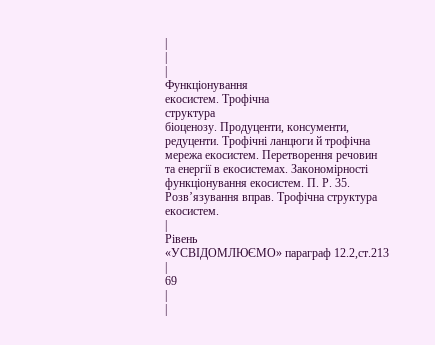|
|
|
Функціонування
екосистем. Трофічна
структура
біоценозу. Продуценти, консументи,
редуценти. Трофічні ланцюги й трофічна
мережа екосистем. Перетворення речовин
та енергії в екосистемах. Закономірності
функціонування екосистем. П. Р. 35.
Розв’язування вправ. Трофічна структура
екосистем.
|
Рівень
«УСВІДОМЛЮЄМО» параграф 12.2,ст.213
|
69
|
|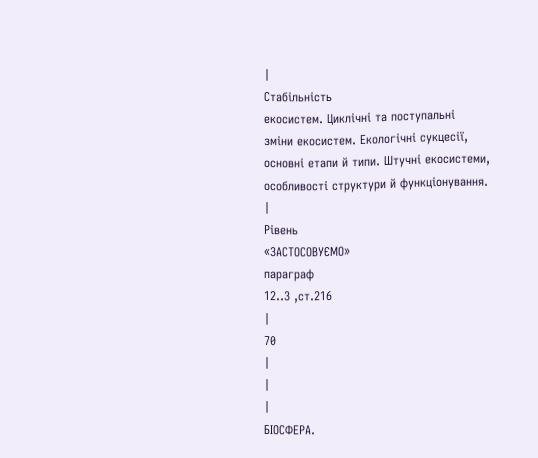|
Стабільність
екосистем. Циклічні та поступальні
зміни екосистем. Екологічні сукцесії,
основні етапи й типи. Штучні екосистеми,
особливості структури й функціонування.
|
Рівень
«ЗАСТОСОВУЄМО»
параграф
12..3 ,ст.216
|
70
|
|
|
БІОСФЕРА.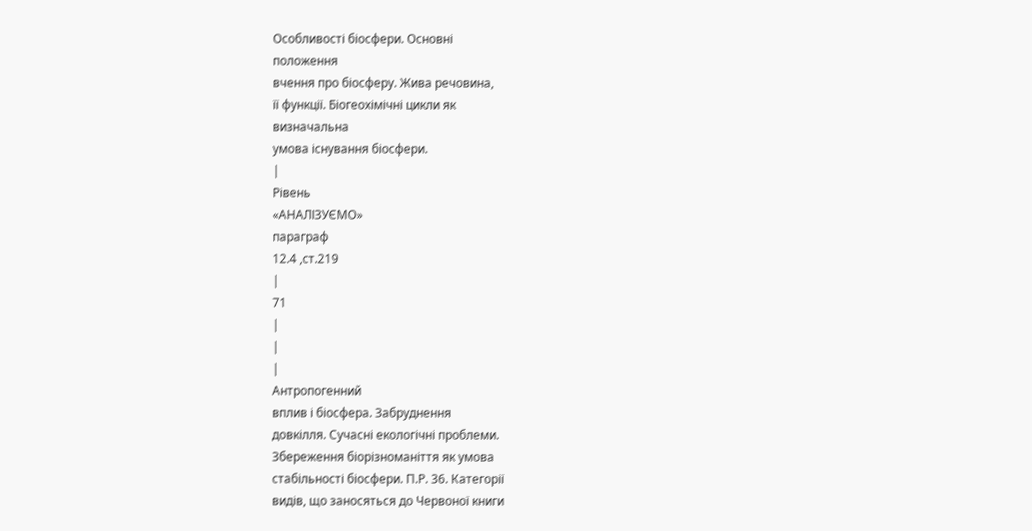Особливості біосфери. Основні
положення
вчення про біосферу. Жива речовина,
її функції. Біогеохімічні цикли як
визначальна
умова існування біосфери.
|
Рівень
«АНАЛІЗУЄМО»
параграф
12.4 ,ст.219
|
71
|
|
|
Антропогенний
вплив і біосфера. Забруднення
довкілля. Сучасні екологічні проблеми.
Збереження біорізноманіття як умова
стабільності біосфери. П.Р. 36. Категорії
видів, що заносяться до Червоної книги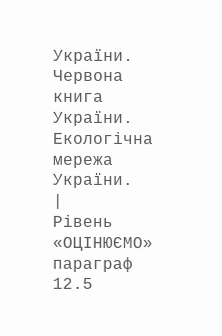України. Червона книга України.
Екологічна мережа України.
|
Рівень
«ОЦІНЮЄМО»
параграф
12.5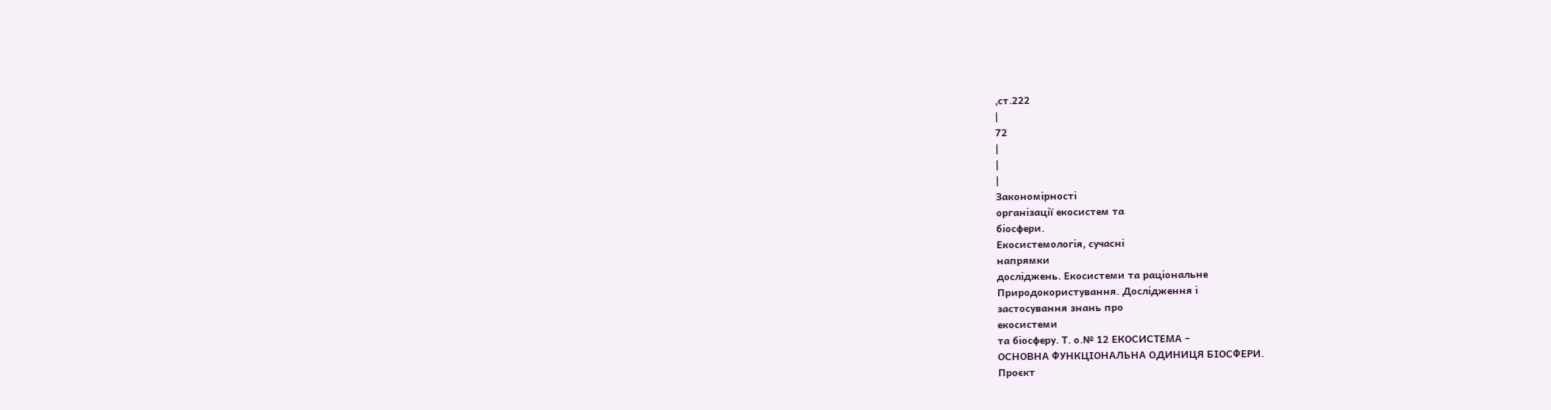,ст.222
|
72
|
|
|
Закономірності
організації екосистем та
біосфери.
Екосистемологія, сучасні
напрямки
досліджень. Екосистеми та раціональне
Природокористування. Дослідження і
застосування знань про
екосистеми
та біосферу. Т. о.№ 12 ЕКОСИСТЕМА –
ОСНОВНА ФУНКЦІОНАЛЬНА ОДИНИЦЯ БІОСФЕРИ.
Проєкт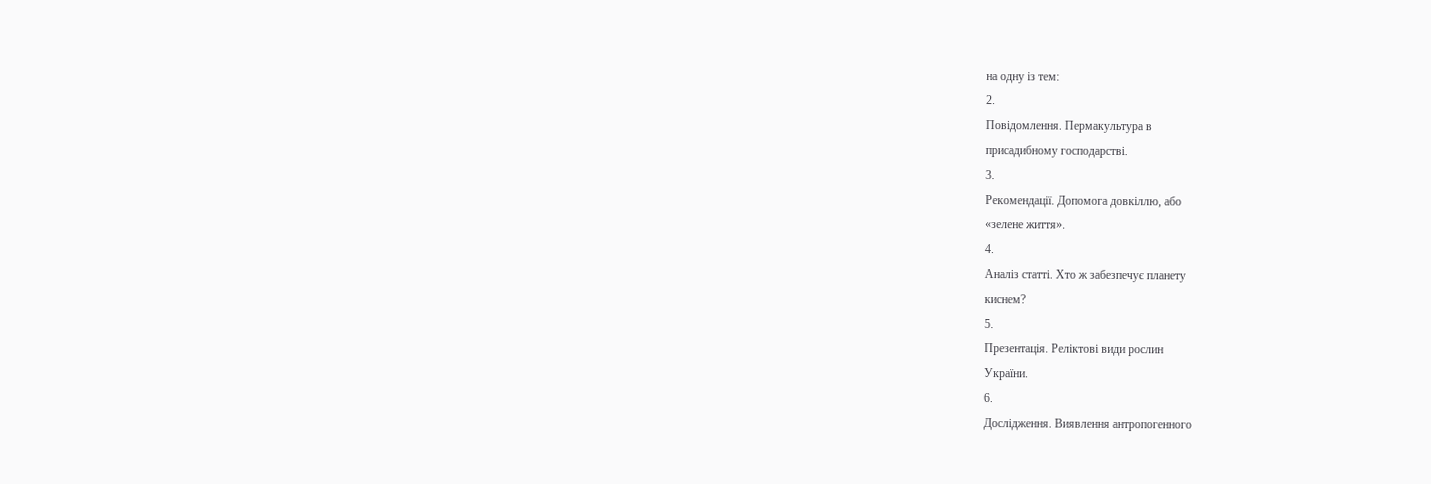на одну із тем:
2.
Повідомлення. Пермакультура в
присадибному господарстві.
3.
Рекомендації. Допомога довкіллю, або
«зелене життя».
4.
Аналіз статті. Хто ж забезпечує планету
киснем?
5.
Презентація. Реліктові види рослин
України.
6.
Дослідження. Виявлення антропогенного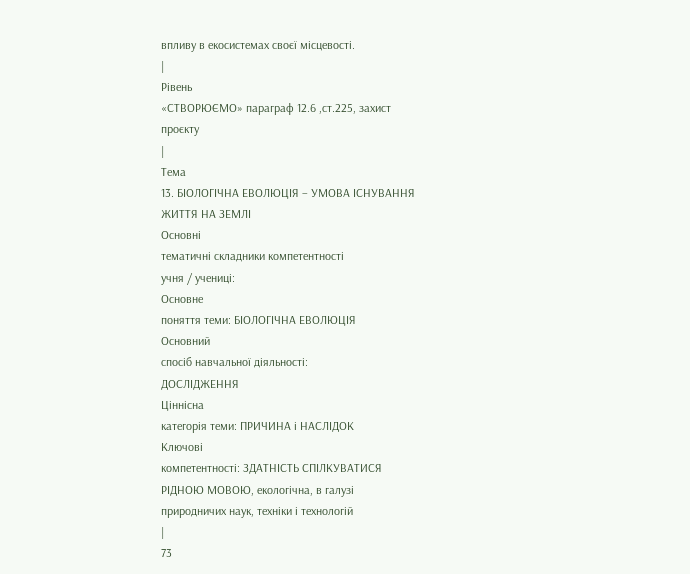впливу в екосистемах своєї місцевості.
|
Рівень
«СТВОРЮЄМО» параграф 12.6 ,ст.225, захист
проєкту
|
Тема
13. БІОЛОГІЧНА ЕВОЛЮЦІЯ – УМОВА ІСНУВАННЯ
ЖИТТЯ НА ЗЕМЛІ
Основні
тематичні складники компетентності
учня / учениці:
Основне
поняття теми: БІОЛОГІЧНА ЕВОЛЮЦІЯ
Основний
спосіб навчальної діяльності:
ДОСЛІДЖЕННЯ
Ціннісна
категорія теми: ПРИЧИНА і НАСЛІДОК
Ключові
компетентності: ЗДАТНІСТЬ СПІЛКУВАТИСЯ
РІДНОЮ МОВОЮ, екологічна, в галузі
природничих наук, техніки і технологій
|
73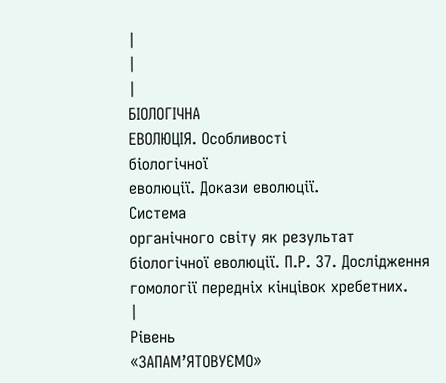|
|
|
БІОЛОГІЧНА
ЕВОЛЮЦІЯ. Особливості
біологічної
еволюції. Докази еволюції.
Система
органічного світу як результат
біологічної еволюції. П.Р. 37. Дослідження
гомології передніх кінцівок хребетних.
|
Рівень
«ЗАПАМ’ЯТОВУЄМО»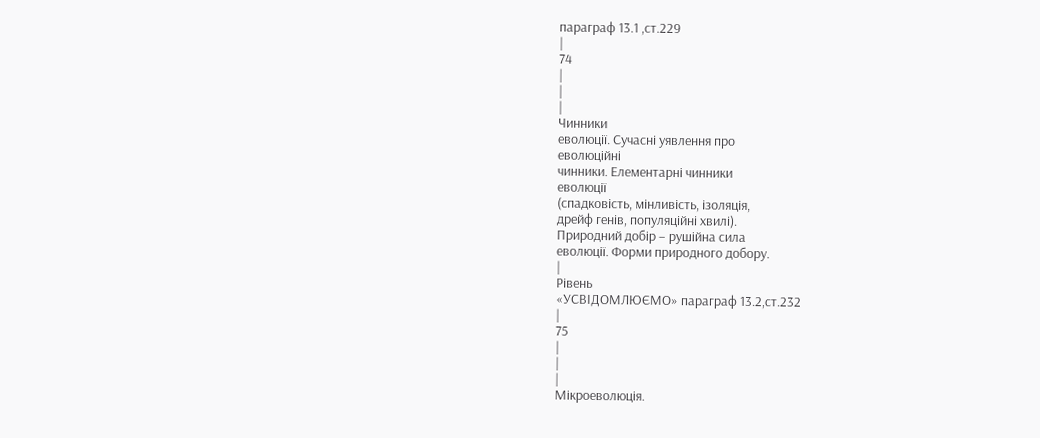параграф 13.1 ,ст.229
|
74
|
|
|
Чинники
еволюції. Сучасні уявлення про
еволюційні
чинники. Елементарні чинники
еволюції
(спадковість, мінливість, ізоляція,
дрейф генів, популяційні хвилі).
Природний добір – рушійна сила
еволюції. Форми природного добору.
|
Рівень
«УСВІДОМЛЮЄМО» параграф 13.2,ст.232
|
75
|
|
|
Мікроеволюція.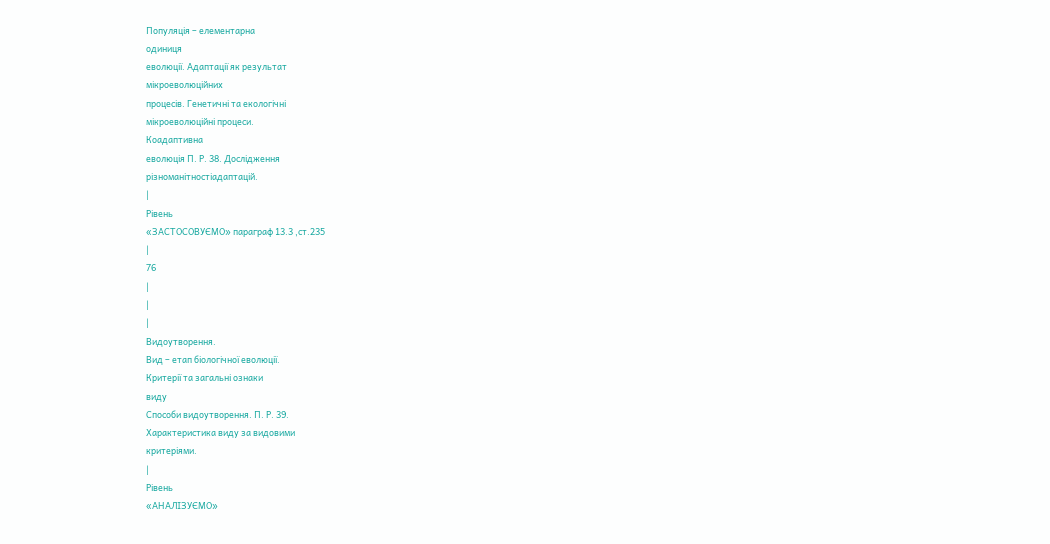Популяція – елементарна
одиниця
еволюції. Адаптації як результат
мікроеволюційних
процесів. Генетичні та екологічні
мікроеволюційні процеси.
Коадаптивна
еволюція П. Р. 38. Дослідження
різноманітностіадаптацій.
|
Рівень
«ЗАСТОСОВУЄМО» параграф 13.3 ,ст.235
|
76
|
|
|
Видоутворення.
Вид – етап біологічної еволюції.
Критерії та загальні ознаки
виду
Способи видоутворення. П. Р. 39.
Характеристика виду за видовими
критеріями.
|
Рівень
«АНАЛІЗУЄМО»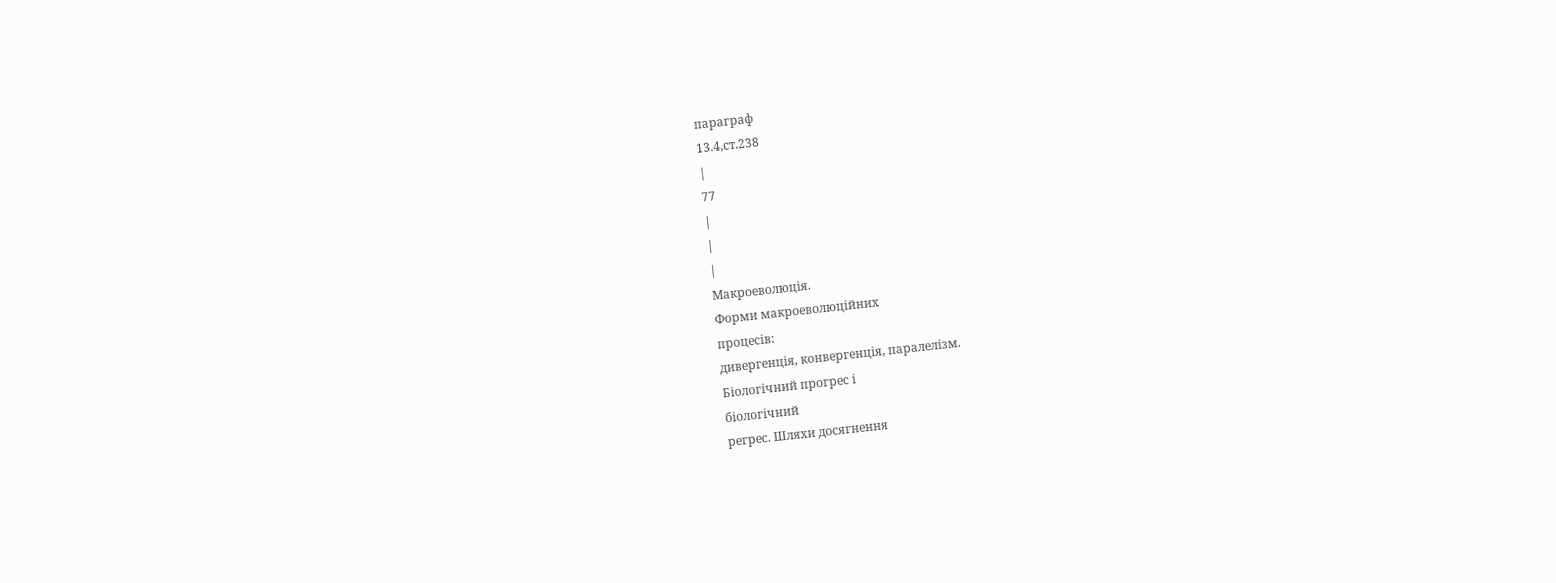параграф
13.4,ст.238
|
77
|
|
|
Макроеволюція.
Форми макроеволюційних
процесів:
дивергенція, конвергенція, паралелізм.
Біологічний прогрес і
біологічний
регрес. Шляхи досягнення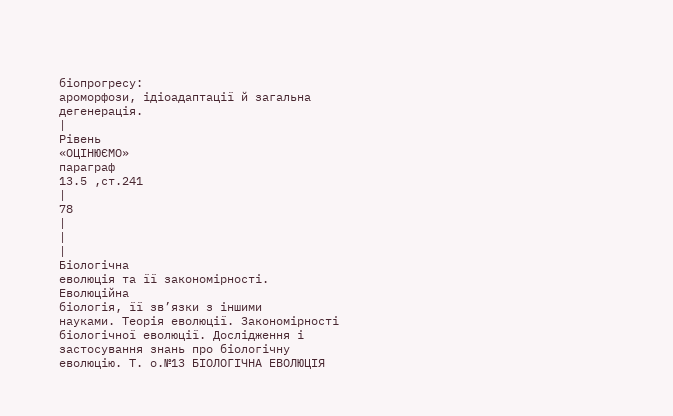біопрогресу:
ароморфози, ідіоадаптації й загальна
дегенерація.
|
Рівень
«ОЦІНЮЄМО»
параграф
13.5 ,ст.241
|
78
|
|
|
Біологічна
еволюція та її закономірності.
Еволюційна
біологія, її зв’язки з іншими
науками. Теорія еволюції. Закономірності
біологічної еволюції. Дослідження і
застосування знань про біологічну
еволюцію. Т. о.№13 БІОЛОГІЧНА ЕВОЛЮЦІЯ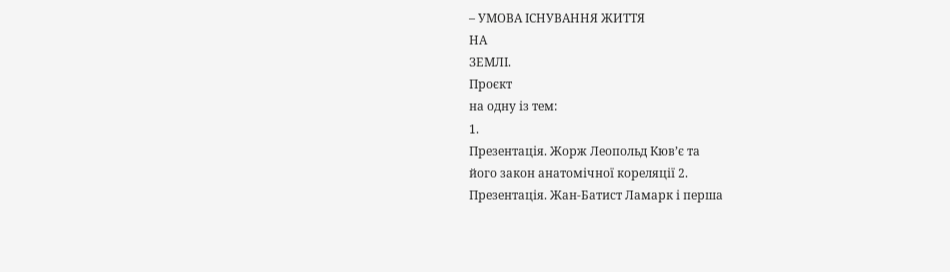– УМОВА ІСНУВАННЯ ЖИТТЯ
НА
ЗЕМЛІ.
Проєкт
на одну із тем:
1.
Презентація. Жорж Леопольд Кюв’є та
його закон анатомічної кореляції 2.
Презентація. Жан-Батист Ламарк і перша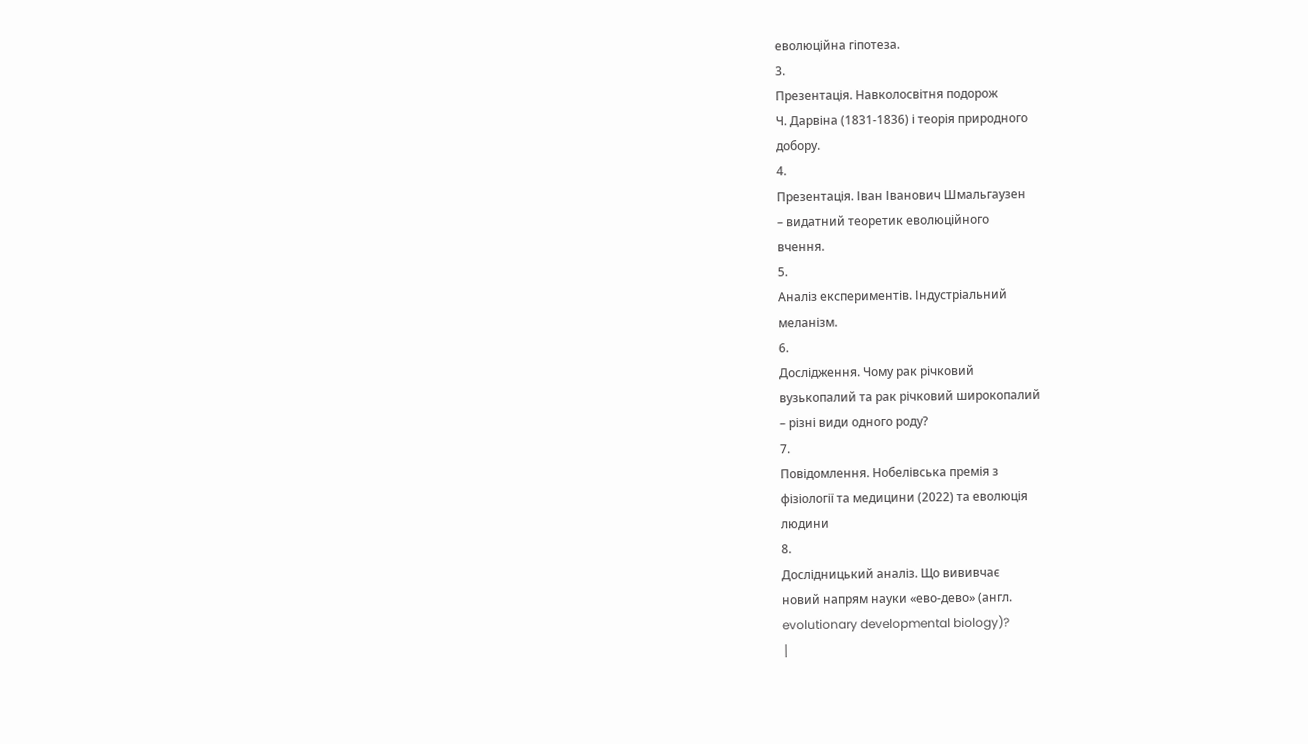еволюційна гіпотеза.
3.
Презентація. Навколосвітня подорож
Ч. Дарвіна (1831-1836) і теорія природного
добору.
4.
Презентація. Іван Іванович Шмальгаузен
– видатний теоретик еволюційного
вчення.
5.
Аналіз експериментів. Індустріальний
меланізм.
6.
Дослідження. Чому рак річковий
вузькопалий та рак річковий широкопалий
– різні види одного роду?
7.
Повідомлення. Нобелівська премія з
фізіології та медицини (2022) та еволюція
людини
8.
Дослідницький аналіз. Що вививчає
новий напрям науки «ево-дево» (англ.
evolutionary developmental biology)?
|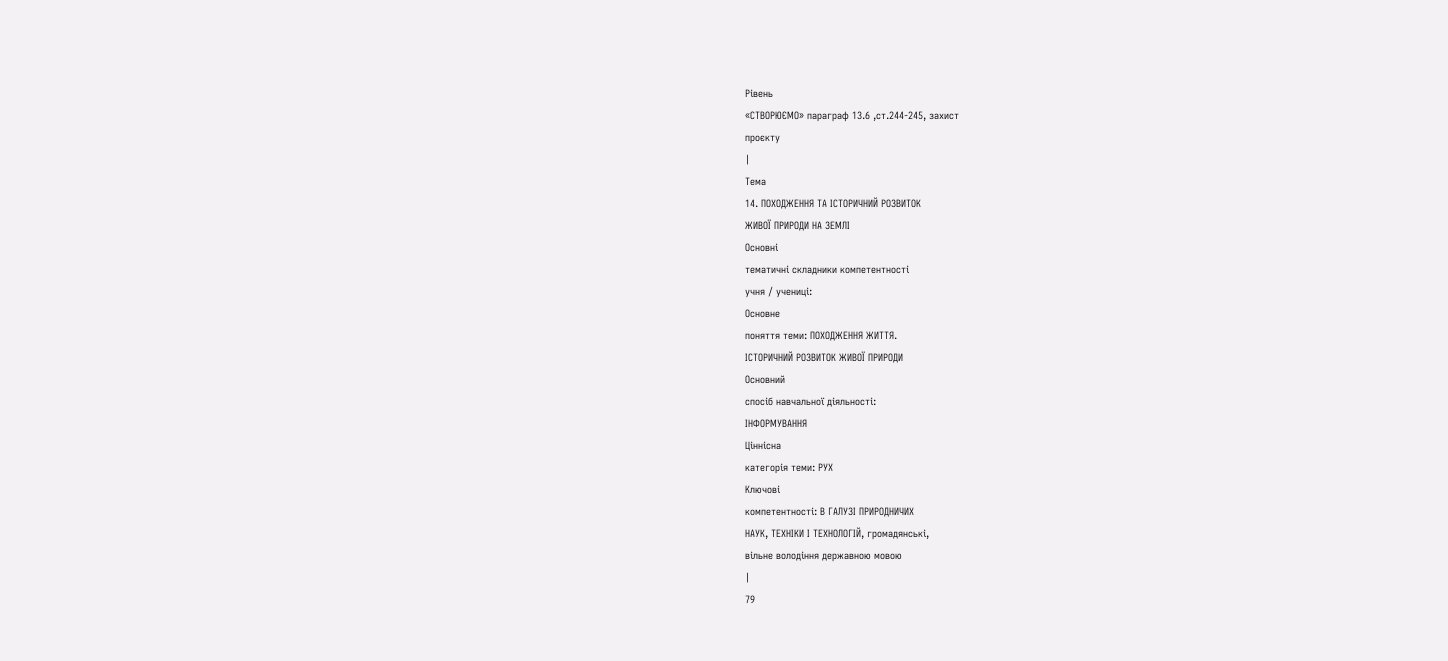Рівень
«СТВОРЮЄМО» параграф 13.6 ,ст.244-245, захист
проєкту
|
Тема
14. ПОХОДЖЕННЯ ТА ІСТОРИЧНИЙ РОЗВИТОК
ЖИВОЇ ПРИРОДИ НА ЗЕМЛІ
Основні
тематичні складники компетентності
учня / учениці:
Основне
поняття теми: ПОХОДЖЕННЯ ЖИТТЯ.
ІСТОРИЧНИЙ РОЗВИТОК ЖИВОЇ ПРИРОДИ
Основний
спосіб навчальної діяльності:
ІНФОРМУВАННЯ
Ціннісна
категорія теми: РУХ
Ключові
компетентності: В ГАЛУЗІ ПРИРОДНИЧИХ
НАУК, ТЕХНІКИ І ТЕХНОЛОГІЙ, громадянські,
вільне володіння державною мовою
|
79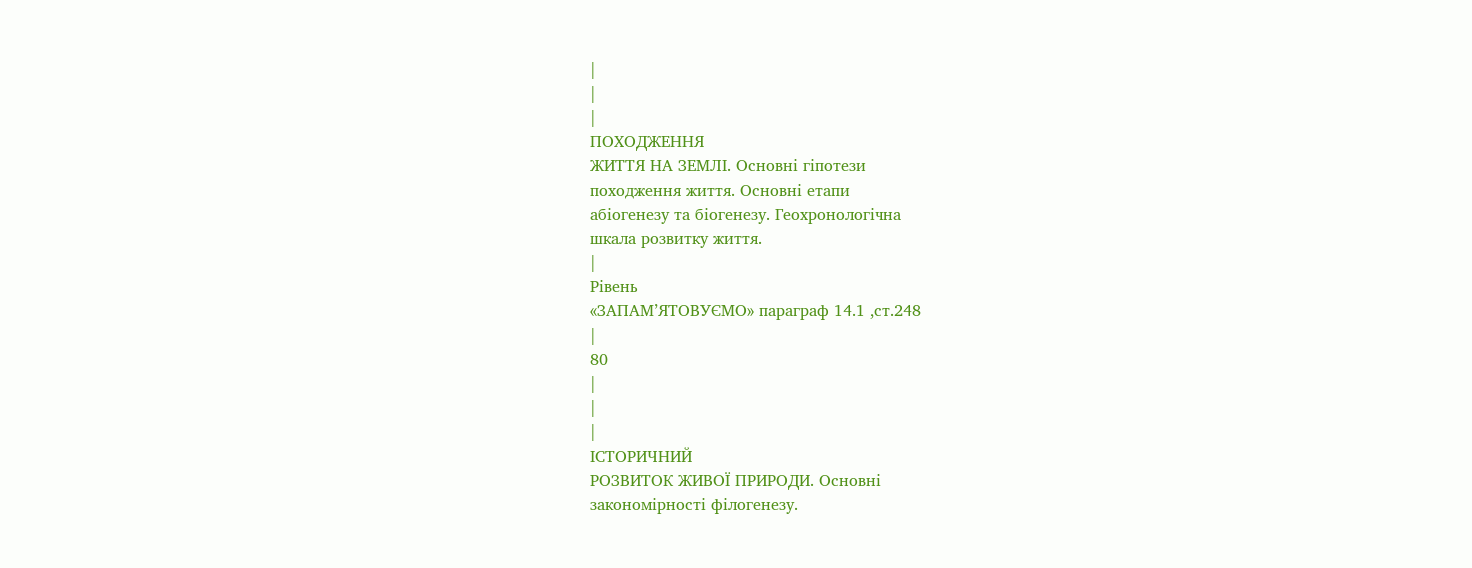|
|
|
ПОХОДЖЕННЯ
ЖИТТЯ НА ЗЕМЛІ. Основні гіпотези
походження життя. Основні етапи
абіогенезу та біогенезу. Геохронологічна
шкала розвитку життя.
|
Рівень
«ЗАПАМ’ЯТОВУЄМО» параграф 14.1 ,ст.248
|
80
|
|
|
ІСТОРИЧНИЙ
РОЗВИТОК ЖИВОЇ ПРИРОДИ. Основні
закономірності філогенезу.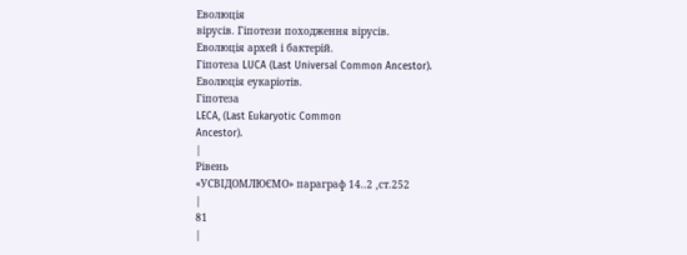Еволюція
вірусів. Гіпотези походження вірусів.
Еволюція архей і бактерій.
Гіпотеза LUCA (Last Universal Common Ancestor).
Еволюція еукаріотів.
Гіпотеза
LECA, (Last Eukaryotic Common
Ancestor).
|
Рівень
«УСВІДОМЛЮЄМО» параграф 14..2 ,ст.252
|
81
|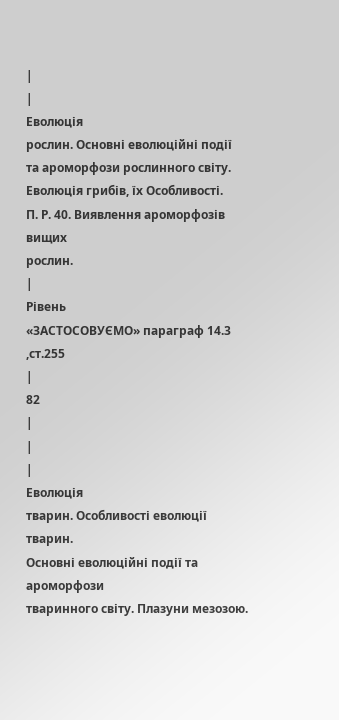|
|
Еволюція
рослин. Основні еволюційні події
та ароморфози рослинного світу.
Еволюція грибів, їх Особливості.
П. Р. 40. Виявлення ароморфозів вищих
рослин.
|
Рівень
«ЗАСТОСОВУЄМО» параграф 14.3 ,ст.255
|
82
|
|
|
Еволюція
тварин. Особливості еволюції
тварин.
Основні еволюційні події та
ароморфози
тваринного світу. Плазуни мезозою.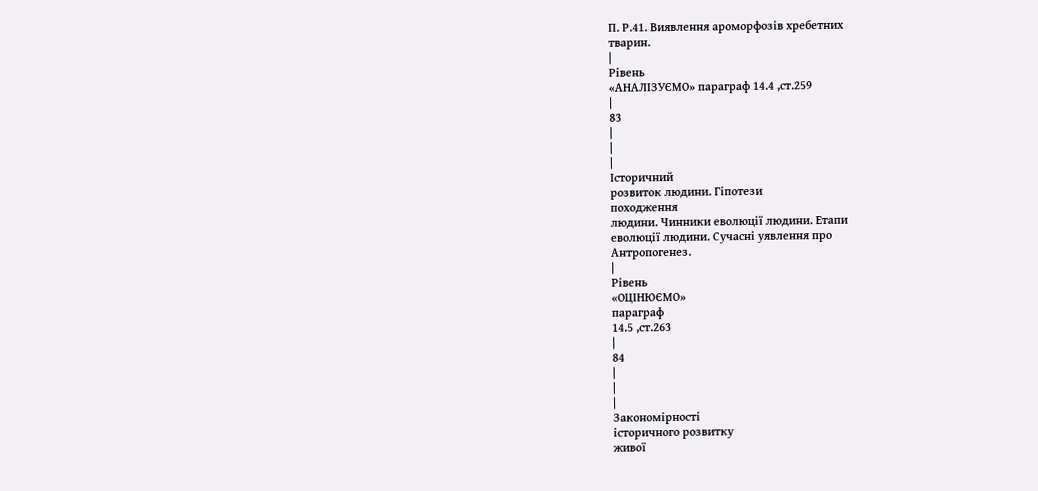П. Р.41. Виявлення ароморфозів хребетних
тварин.
|
Рівень
«АНАЛІЗУЄМО» параграф 14.4 ,ст.259
|
83
|
|
|
Історичний
розвиток людини. Гіпотези
походження
людини. Чинники еволюції людини. Етапи
еволюції людини. Сучасні уявлення про
Антропогенез.
|
Рівень
«ОЦІНЮЄМО»
параграф
14.5 ,ст.263
|
84
|
|
|
Закономірності
історичного розвитку
живої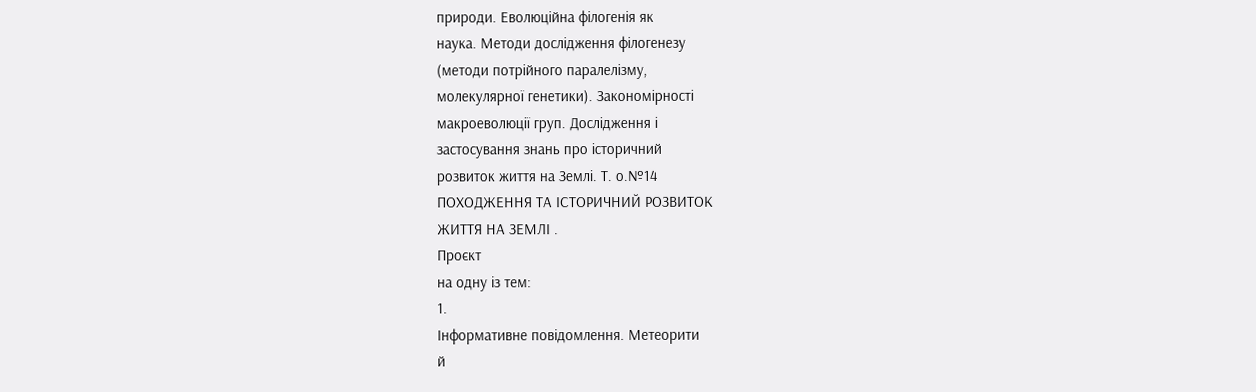природи. Еволюційна філогенія як
наука. Методи дослідження філогенезу
(методи потрійного паралелізму,
молекулярної генетики). Закономірності
макроеволюції груп. Дослідження і
застосування знань про історичний
розвиток життя на Землі. Т. о.№14
ПОХОДЖЕННЯ ТА ІСТОРИЧНИЙ РОЗВИТОК
ЖИТТЯ НА ЗЕМЛІ .
Проєкт
на одну із тем:
1.
Інформативне повідомлення. Метеорити
й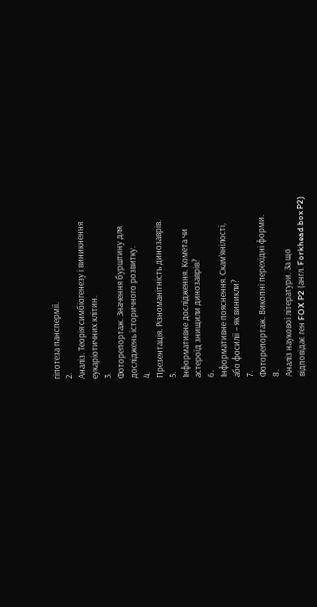гіпотеза панспермії.
2.
Аналіз. Теорія симбіогенезу і виникнення
еукаріотичних клітин.
3.
Фоторепортаж. Значення бурштину для
досліджень історичного розвитку.
4.
Презентація. Різноманітність динозаврів.
5.
Інформативне дослідження. Комета чи
астероїд знищили динозаврів?
6.
Інформативне пояснення. Скам’янілості,
або фосилії – як виникли?
7.
Фоторепортаж. Викопні перехідні форми.
8.
Аналіз наукової літератури. За що
відповідає ген FOX P2 (англ. Forkhead box P2)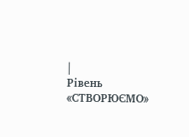|
Рівень
«СТВОРЮЄМО»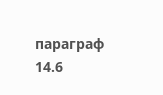параграф
14.6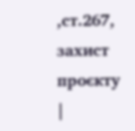,ст.267, захист проєкту
|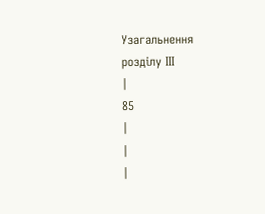Узагальнення
розділу ІІІ
|
85
|
|
|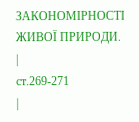ЗАКОНОМІРНОСТІ
ЖИВОЇ ПРИРОДИ.
|
ст.269-271
|